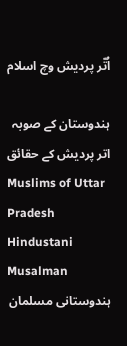اُتّر پردیش وچ اسلام

ہندوستان کے صوبہ اتر پردیش کے حقائق
Muslims of Uttar Pradesh
Hindustani Musalman
ہندوستانی مسلمان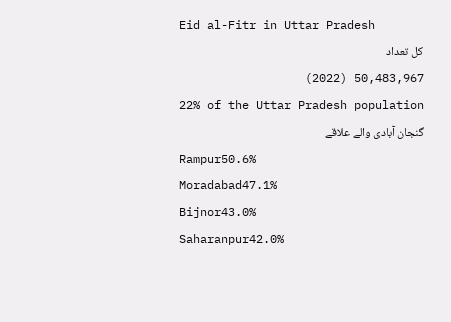Eid al-Fitr in Uttar Pradesh
کل تعداد
50,483,967 (2022)
22% of the Uttar Pradesh population
گنجان آبادی والے علاقے
Rampur50.6%
Moradabad47.1%
Bijnor43.0%
Saharanpur42.0%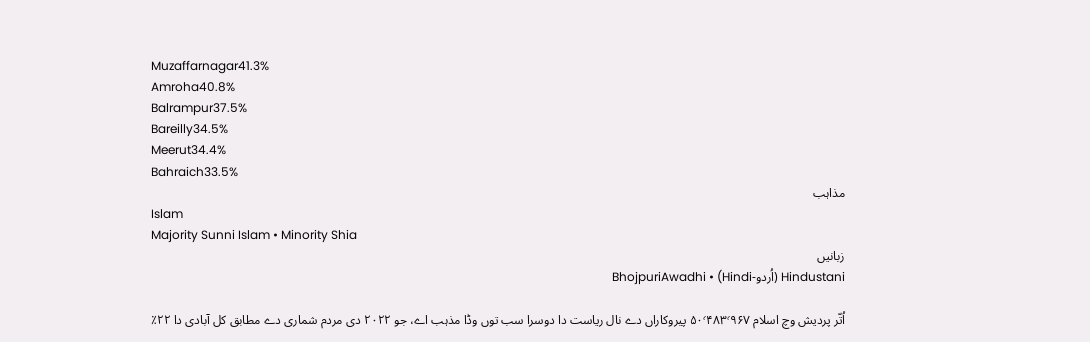Muzaffarnagar41.3%
Amroha40.8%
Balrampur37.5%
Bareilly34.5%
Meerut34.4%
Bahraich33.5%
مذاہب
Islam
Majority Sunni Islam • Minority Shia
زبانیں
Hindustani (اُردو-Hindi) • BhojpuriAwadhi

اُتّر پردیش وچ اسلام ۵۰٬۴۸۳٬۹۶۷ پیروکاراں دے نال ریاست دا دوسرا سب توں وڈا مذہب اے، جو ۲۰۲۲ دی مردم شماری دے مطابق کل آبادی دا ۲۲٪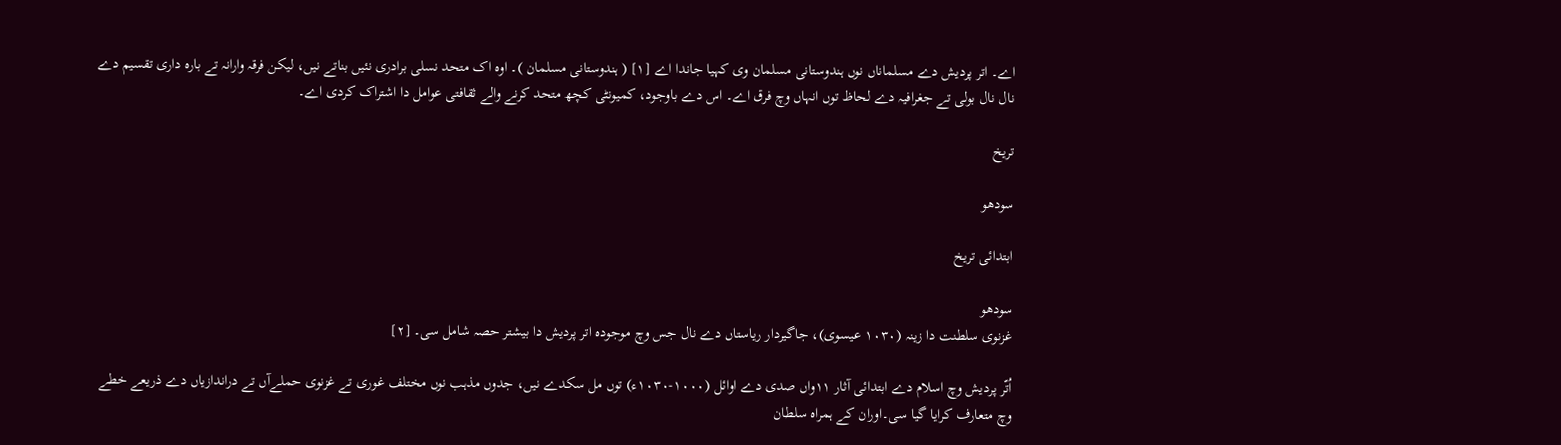اے۔ اتر پردیش دے مسلماناں نوں ہندوستانی مسلمان وی کہیا جاندا اے [۱] ( ہندوستانی مسلمان )۔ اوہ اک متحد نسلی برادری نئيں بناتے نيں، لیکن فرقہ وارانہ تے بارہ داری تقسیم دے نال نال بولی تے جغرافیہ دے لحاظ توں انہاں وچ فرق اے۔ اس دے باوجود، کمیونٹی کچھ متحد کرنے والے ثقافتی عوامل دا اشتراک کردی اے۔

تریخ

سودھو

ابتدائی تریخ

سودھو
غزنوی سلطنت دا زینہ (۱۰۳۰ عیسوی)، جاگیردار ریاستاں دے نال جس وچ موجودہ اتر پردیش دا بیشتر حصہ شامل سی۔ [۲]

اُتّر پردیش وچ اسلام دے ابتدائی آثار ۱۱واں صدی دے اوائل (۱۰۰۰-۱۰۳۰ء) توں مل سکدے نيں، جدوں مذہب نوں مختلف غوری تے غزنوی حملےآں تے دراندازیاں دے ذریعے خطے وچ متعارف کرایا گیا سی۔اوران کے ہمراہ سلطان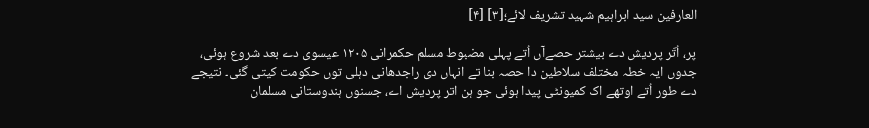العارفین سید ابراہیم شہید تشریف لائے؛[۳] [۴]

پر، اُتّر پردیش دے بیشتر حصےآں اُتے پہلی مضبوط مسلم حکمرانی ۱۲۰۵ عیسوی دے بعد شروع ہوئی، جدوں ایہ خطہ مختلف سلاطین دا حصہ بنا تے انہاں دی راجدھانی دہلی توں حکومت کیتی گئی۔ نتیجے دے طور اُتے اوتھے اک کمیونٹی پیدا ہوئی جو ہن اتر پردیش اے، جسنوں ہندوستانی مسلمان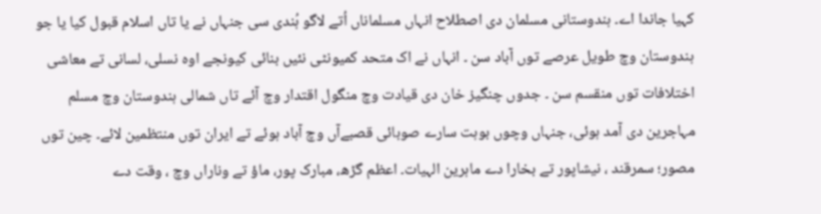کہیا جاندا اے۔ ہندوستانی مسلمان دی اصطلاح انہاں مسلماناں اُتے لاگو ہُندی سی جنہاں نے یا تاں اسلام قبول کیا یا جو ہندوستان وچ طویل عرصے توں آباد سن ۔ انہاں نے اک متحد کمیونٹی نئيں بنائی کیونجے اوہ نسلی، لسانی تے معاشی اختلافات توں منقسم سن ۔ جدوں چنگیز خان دی قیادت وچ منگول اقتدار وچ آئے تاں شمالی ہندوستان وچ مسلم مہاجرین دی آمد ہوئی، جنہاں وچوں بوہت سارے صوبائی قصبےآں وچ آباد ہوئے تے ایران توں منتظمین لائے۔ چین توں مصور؛ سمرقند ، نیشاپور تے بخارا دے ماہرین الہیات۔ اعظم گڑھ، مبارک پور، ماؤ تے وناراں وچ ، وقت دے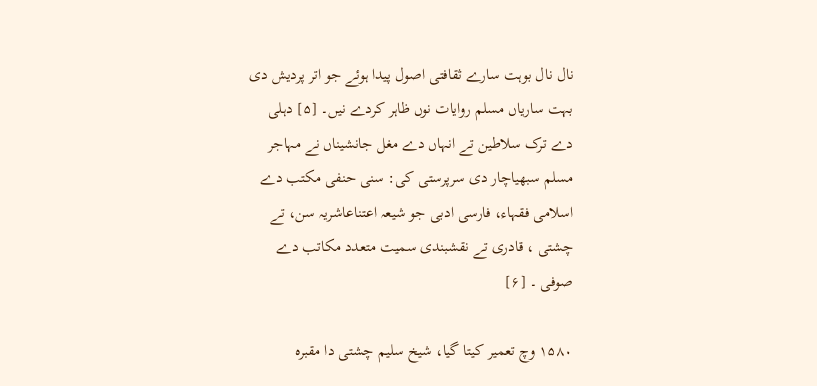نال نال بوہت سارے ثقافتی اصول پیدا ہوئے جو اتر پردیش دی بہت ساریاں مسلم روایات نوں ظاہر کردے نيں۔ [۵] دہلی دے ترک سلاطین تے انہاں دے مغل جانشیناں نے مہاجر مسلم سبھیاچار دی سرپرستی کی: سنی حنفی مکتب دے اسلامی فقہاء، فارسی ادبی جو شیعہ اعتناعاشریہ سن، تے چشتی ، قادری تے نقشبندی سمیت متعدد مکاتب دے صوفی ۔ [۶]

۱۵۸۰ وچ تعمیر کيتا گیا، شیخ سلیم چشتی دا مقبرہ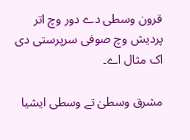قرون وسطی دے دور وچ اتر پردیش وچ صوفی سرپرستی دی اک مثال اے۔

مشرق وسطیٰ تے وسطی ایشیا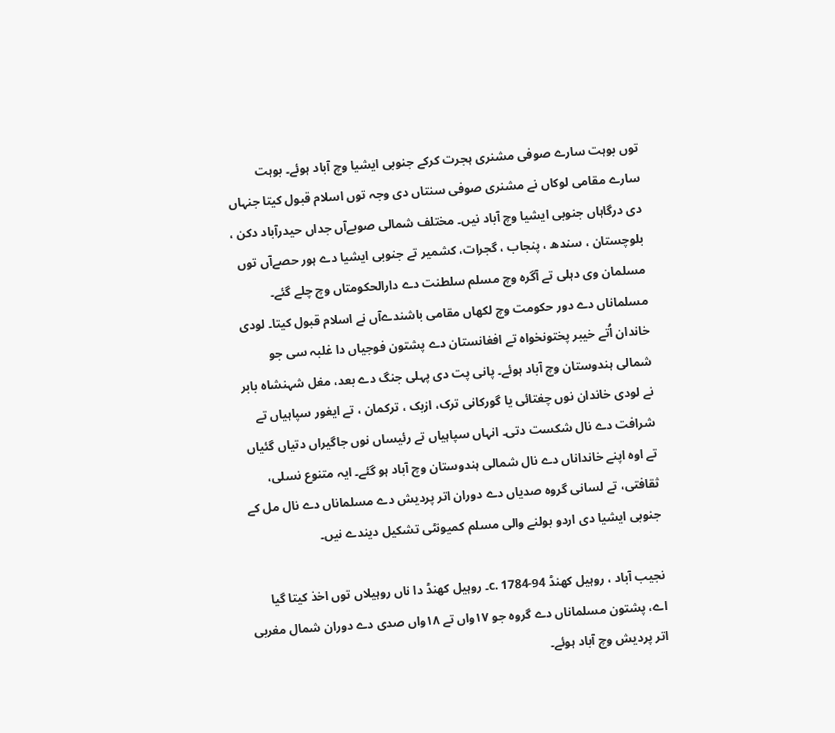توں بوہت سارے صوفی مشنری ہجرت کرکے جنوبی ایشیا وچ آباد ہوئے۔ بوہت سارے مقامی لوکاں نے مشنری صوفی سنتاں دی وجہ توں اسلام قبول کيتا جنہاں دی درگاہاں جنوبی ایشیا وچ آباد نيں۔ مختلف شمالی صوبےآں جداں حیدرآباد دکن ، بلوچستان ، سندھ ، پنجاب ، گجرات، کشمیر تے جنوبی ایشیا دے ہور حصےآں توں مسلمان وی دہلی تے آگرہ وچ مسلم سلطنت دے دارالحکومتاں وچ چلے گئے۔ مسلماناں دے دور حکومت وچ لکھاں مقامی باشندےآں نے اسلام قبول کيتا۔ لودی خاندان اُتے خیبر پختونخواہ تے افغانستان دے پشتون فوجیاں دا غلبہ سی جو شمالی ہندوستان وچ آباد ہوئے۔ پانی پت دی پہلی جنگ دے بعد، مغل شہنشاہ بابر نے لودی خاندان نوں چغتائی یا گورکانی ترک، ازبک ، ترکمان ، تے ایغور سپاہیاں تے شرافت دے نال شکست دتی۔ انہاں سپاہیاں تے رئیساں نوں جاگیراں دتیاں گئیاں تے اوہ اپنے خانداناں دے نال شمالی ہندوستان وچ آباد ہو گئے۔ ایہ متنوع نسلی، ثقافتی، تے لسانی گروہ صدیاں دے دوران اتر پردیش دے مسلماناں دے نال مل کے جنوبی ایشیا دی اردو بولنے والی مسلم کمیونٹی تشکیل دیندے نيں۔

نجیب آباد ، روہیل کھنڈ c. 1784-94۔ روہیل کھنڈ دا ناں روہیلاں توں اخذ کيتا گیا اے، پشتون مسلماناں دے گروہ جو ۱۷واں تے ۱۸واں صدی دے دوران شمال مغربی اتر پردیش وچ آباد ہوئے۔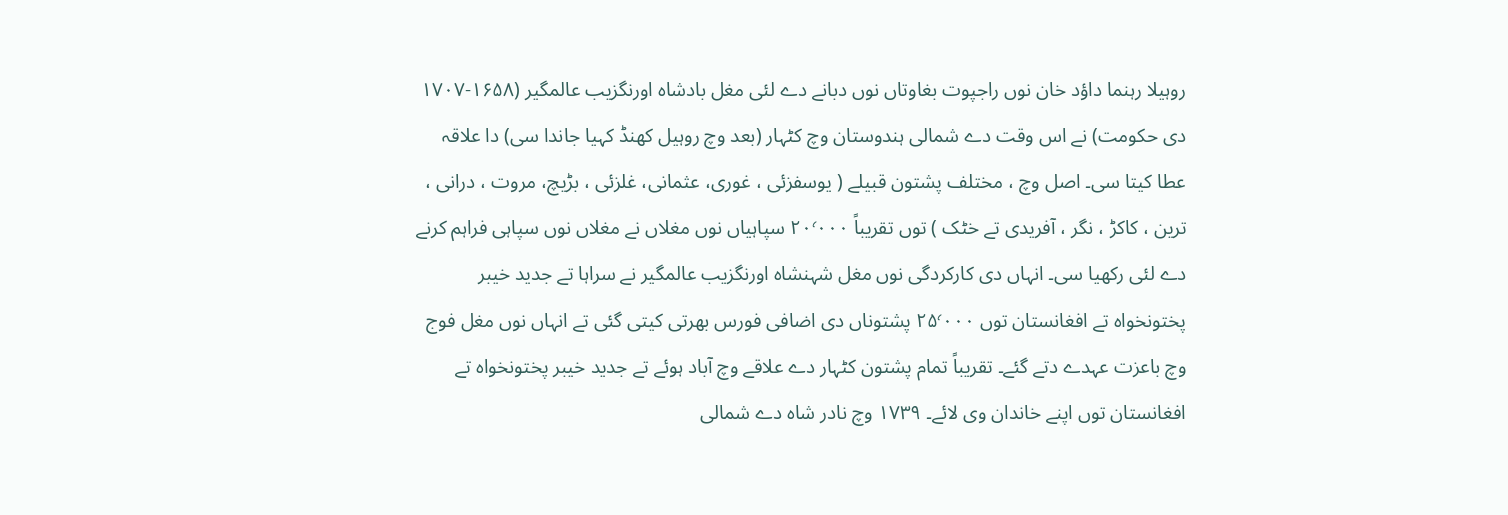روہیلا رہنما داؤد خان نوں راجپوت بغاوتاں نوں دبانے دے لئی مغل بادشاہ اورنگزیب عالمگیر (۱۶۵۸-۱۷۰۷ دی حکومت) نے اس وقت دے شمالی ہندوستان وچ کٹہار (بعد وچ روہیل کھنڈ کہیا جاندا سی) دا علاقہ عطا کيتا سی۔ اصل وچ ، مختلف پشتون قبیلے ( یوسفزئی ، غوری، عثمانی، غلزئی ، بڑیچ، مروت ، درانی ، ترین ، کاکڑ ، نگر ، آفریدی تے خٹک ) توں تقریباً ۲۰٬۰۰۰ سپاہیاں نوں مغلاں نے مغلاں نوں سپاہی فراہم کرنے دے لئی رکھیا سی۔ انہاں دی کارکردگی نوں مغل شہنشاہ اورنگزیب عالمگیر نے سراہا تے جدید خیبر پختونخواہ تے افغانستان توں ۲۵٬۰۰۰ پشتوناں دی اضافی فورس بھرتی کيتی گئی تے انہاں نوں مغل فوج وچ باعزت عہدے دتے گئے۔ تقریباً تمام پشتون کٹہار دے علاقے وچ آباد ہوئے تے جدید خیبر پختونخواہ تے افغانستان توں اپنے خاندان وی لائے۔ ۱۷۳۹ وچ نادر شاہ دے شمالی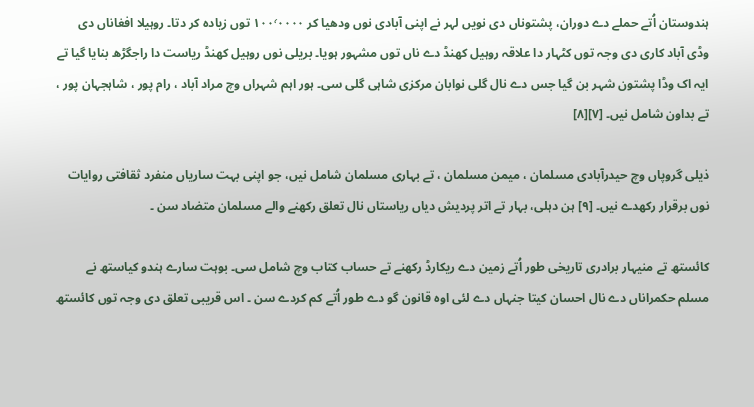ہندوستان اُتے حملے دے دوران، پشتوناں دی نويں لہر نے اپنی آبادی نوں ودھیا کر ۱۰۰٬۰۰۰۰ توں زیادہ کر دتا۔ روہیلا افغاناں دی وڈی آباد کاری دی وجہ توں کٹہار دا علاقہ روہیل کھنڈ دے ناں توں مشہور ہويا۔ بریلی نوں روہیل کھنڈ ریاست دا راجگڑھ بنایا گیا تے ایہ اک وڈا پشتون شہر بن گیا جس دے نال گلی نوابان مرکزی شاہی گلی سی۔ ہور اہم شہراں وچ مراد آباد ، رام پور ، شاہجہان پور ، تے بداون شامل نيں۔ [۷][۸]

ذیلی گروپاں وچ حیدرآبادی مسلمان ، میمن مسلمان ، تے بہاری مسلمان شامل نيں، جو اپنی بہت ساریاں منفرد ثقافتی روایات نوں برقرار رکھدے نيں۔ [۹] ہن دہلی، بہار تے اتر پردیش دیاں ریاستاں نال تعلق رکھنے والے مسلمان متضاد سن ۔

کائستھ تے منیہار برادری تاریخی طور اُتے زمین دے ریکارڈ رکھنے تے حساب کتاب وچ شامل سی۔ بوہت سارے ہندو کیاستھ نے مسلم حکمراناں دے نال احسان کيتا جنہاں دے لئی اوہ قانون گو دے طور اُتے کم کردے سن ۔ اس قریبی تعلق دی وجہ توں کائستھ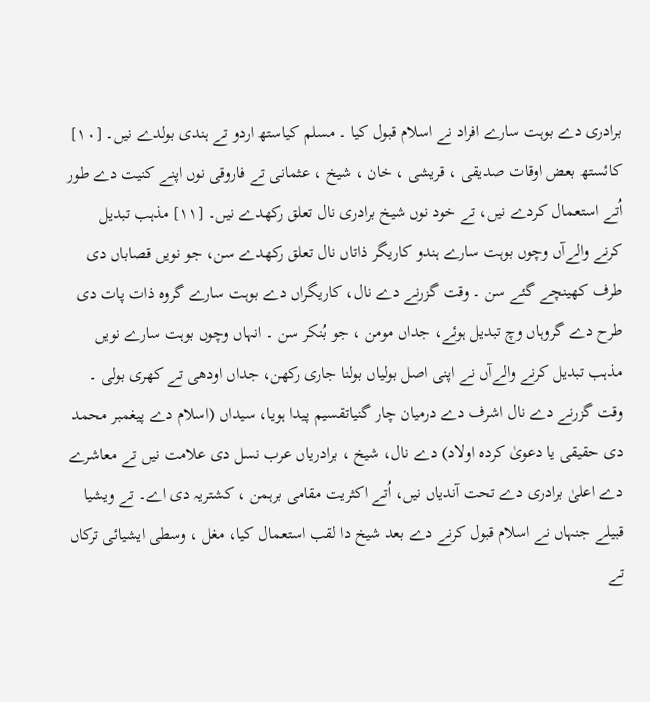برادری دے بوہت سارے افراد نے اسلام قبول کیا ۔ مسلم کیاستھ اردو تے ہندی بولدے نيں۔ [۱۰] کائستھ بعض اوقات صدیقی ، قریشی ، خان ، شیخ ، عثمانی تے فاروقی نوں اپنے کنیت دے طور اُتے استعمال کردے نيں، تے خود نوں شیخ برادری نال تعلق رکھدے نيں۔ [۱۱] مذہب تبدیل کرنے والےآں وچوں بوہت سارے ہندو کاریگر ذاتاں نال تعلق رکھدے سن، جو نويں قصاباں دی طرف کھینچے گئے سن ۔ وقت گزرنے دے نال، کاریگراں دے بوہت سارے گروہ ذات پات دی طرح دے گروہاں وچ تبدیل ہوئے، جداں مومن ، جو بُنکر سن ۔ انہاں وچوں بوہت سارے نويں مذہب تبدیل کرنے والےآں نے اپنی اصل بولیاں بولنا جاری رکھن، جداں اودھی تے کھری بولی ۔ وقت گزرنے دے نال اشرف دے درمیان چار گنیاتقسیم پیدا ہويا، سیداں (اسلام دے پیغمبر محمد دی حقیقی یا دعویٰ کردہ اولاد) دے نال، شیخ ، برادریاں عرب نسل دی علامت نيں تے معاشرے دے اعلیٰ برادری دے تحت آندیاں نيں، اُتے اکثریت مقامی برہمن ، کشتریہ دی اے۔ تے ویشیا قبیلے جنہاں نے اسلام قبول کرنے دے بعد شیخ دا لقب استعمال کیا، مغل ، وسطی ایشیائی ترکاں تے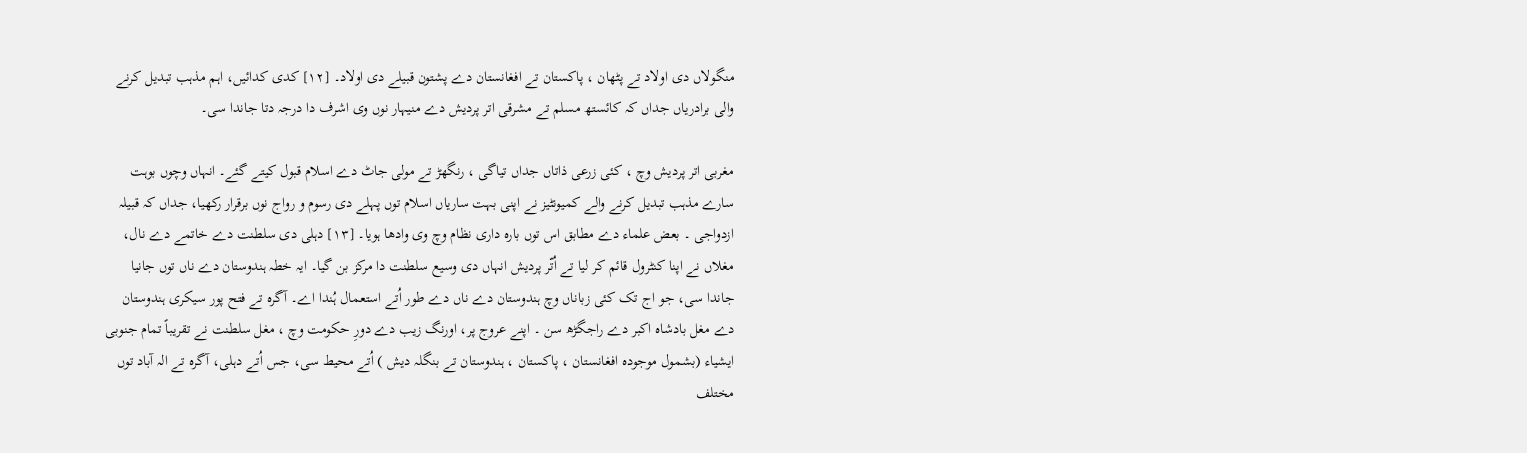منگولاں دی اولاد تے پٹھان ، پاکستان تے افغانستان دے پشتون قبیلے دی اولاد۔ [۱۲] کدی کدائيں، اہم مذہب تبدیل کرنے والی برادریاں جداں کہ کائستھ مسلم تے مشرقی اتر پردیش دے منیہار نوں وی اشرف دا درجہ دتا جاندا سی۔

مغربی اتر پردیش وچ ، کئی زرعی ذاتاں جداں تیاگی ، رنگھڑ تے مولی جاٹ دے اسلام قبول کيتے گئے۔ انہاں وچوں بوہت سارے مذہب تبدیل کرنے والے کمیونٹیز نے اپنی بہت ساریاں اسلام توں پہلے دی رسوم و رواج نوں برقرار رکھیا، جداں کہ قبیلہ ازدواجی ۔ بعض علماء دے مطابق اس توں بارہ داری نظام وچ وی وادھا ہويا۔ [۱۳] دہلی دی سلطنت دے خاتمے دے نال، مغلاں نے اپنا کنٹرول قائم کر ليا تے اُتّر پردیش انہاں دی وسیع سلطنت دا مرکز بن گیا۔ ایہ خطہ ہندوستان دے ناں توں جانیا جاندا سی، جو اج تک کئی زباناں وچ ہندوستان دے ناں دے طور اُتے استعمال ہُندا اے۔ آگرہ تے فتح پور سیکری ہندوستان دے مغل بادشاہ اکبر دے راجگڑھ سن ۔ اپنے عروج پر، اورنگ زیب دے دورِ حکومت وچ ، مغل سلطنت نے تقریباً تمام جنوبی ایشیاء (بشمول موجودہ افغانستان ، پاکستان ، ہندوستان تے بنگلہ دیش ) اُتے محیط سی، جس اُتے دہلی، آگرہ تے الہ آباد توں مختلف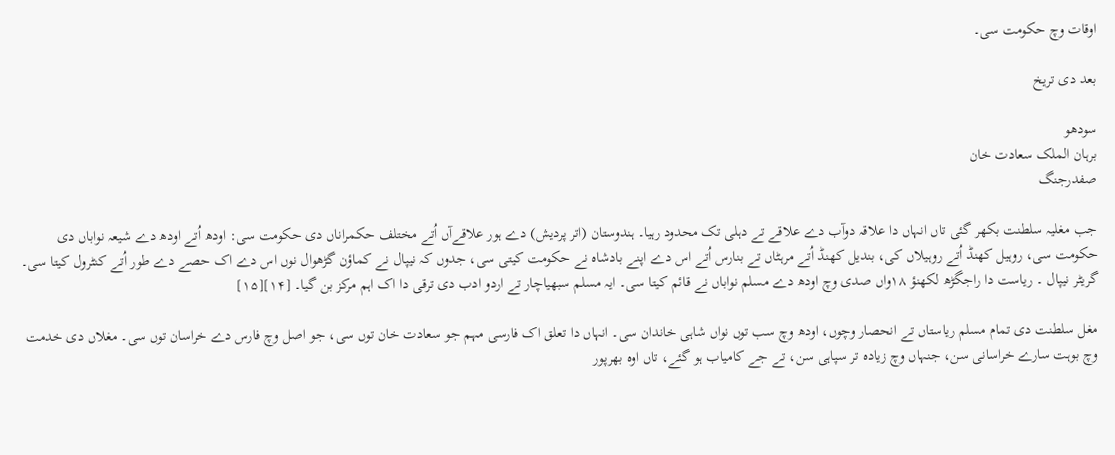اوقات وچ حکومت سی۔

بعد دی تریخ

سودھو
برہان الملک سعادت خان
صفدرجنگ

جب مغلیہ سلطنت بکھر گئی تاں انہاں دا علاقہ دوآب دے علاقے تے دہلی تک محدود رہیا۔ ہندوستان (اتر پردیش) دے ہور علاقےآں اُتے مختلف حکمراناں دی حکومت سی: اودھ اُتے اودھ دے شیعہ نواباں دی حکومت سی، روہیل کھنڈ اُتے روہیلاں کی، بندیل کھنڈ اُتے مرہٹاں تے بنارس اُتے اس دے اپنے بادشاہ نے حکومت کیتی سی، جدوں کہ نیپال نے کماؤن گڑھوال نوں اس دے اک حصے دے طور اُتے کنٹرول کيتا سی۔ گریٹر نیپال ۔ ریاست دا راجگڑھ لکھنؤ ۱۸واں صدی وچ اودھ دے مسلم نواباں نے قائم کيتا سی۔ ایہ مسلم سبھیاچار تے اردو ادب دی ترقی دا اک اہم مرکز بن گیا۔ [۱۴][۱۵]

مغل سلطنت دی تمام مسلم ریاستاں تے انحصار وچوں، اودھ وچ سب توں نواں شاہی خاندان سی۔ انہاں دا تعلق اک فارسی مہم جو سعادت خان توں سی، جو اصل وچ فارس دے خراسان توں سی۔ مغلاں دی خدمت وچ بوہت سارے خراسانی سن، جنہاں وچ زیادہ تر سپاہی سن، تے جے کامیاب ہو گئے، تاں اوہ بھرپور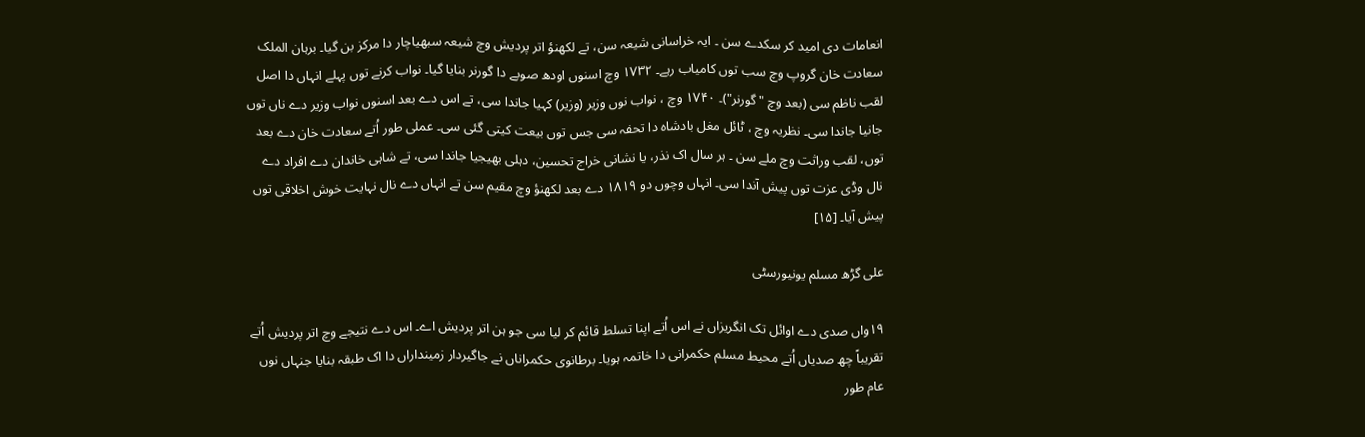انعامات دی امید کر سکدے سن ۔ ایہ خراسانی شیعہ سن، تے لکھنؤ اتر پردیش وچ شیعہ سبھیاچار دا مرکز بن گیا۔ برہان الملک سعادت خان گروپ وچ سب توں کامیاب رہے۔ ۱۷۳۲ وچ اسنوں اودھ صوبے دا گورنر بنایا گیا۔ نواب کرنے توں پہلے انہاں دا اصل لقب ناظم سی (بعد وچ "گورنر")۔ ۱۷۴۰ وچ ، نواب نوں وزیر (وزیر) کہیا جاندا سی، تے اس دے بعد اسنوں نواب وزیر دے ناں توں جانیا جاندا سی۔ نظریہ وچ ، ٹائل مغل بادشاہ دا تحفہ سی جس توں بیعت کيتی گئی سی۔ عملی طور اُتے سعادت خان دے بعد توں، لقب وراثت وچ ملے سن ۔ ہر سال اک نذر، یا نشانی خراج تحسین، دہلی بھیجیا جاندا سی، تے شاہی خاندان دے افراد دے نال وڈی عزت توں پیش آندا سی۔ انہاں وچوں دو ۱۸۱۹ دے بعد لکھنؤ وچ مقیم سن تے انہاں دے نال نہایت خوش اخلاقی توں پیش آیا۔ [۱۵]

علی گڑھ مسلم یونیورسٹی

۱۹واں صدی دے اوائل تک انگریزاں نے اس اُتے اپنا تسلط قائم کر ليا سی جو ہن اتر پردیش اے۔ اس دے نتیجے وچ اتر پردیش اُتے تقریباً چھ صدیاں اُتے محیط مسلم حکمرانی دا خاتمہ ہويا۔ برطانوی حکمراناں نے جاگیردار زمینداراں دا اک طبقہ بنایا جنہاں نوں عام طور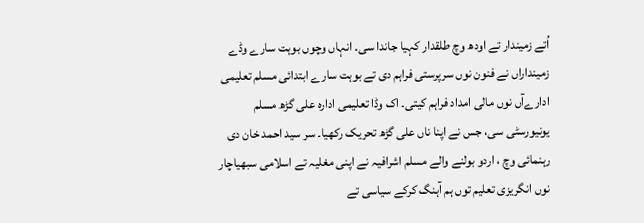اُتے زمیندار تے اودھ وچ طلقدار کہیا جاندا سی۔ انہاں وچوں بوہت سارے وڈے زمینداراں نے فنون نوں سرپرستی فراہم دی تے بوہت سارے ابتدائی مسلم تعلیمی ادارےآں نوں مالی امداد فراہم کيتی۔ اک وڈا تعلیمی ادارہ علی گڑھ مسلم یونیورسٹی سی، جس نے اپنا ناں علی گڑھ تحریک رکھیا۔ سر سید احمد خان دی رہنمائی وچ ، اردو بولنے والے مسلم اشرافیہ نے اپنی مغلیہ تے اسلامی سبھیاچار نوں انگریزی تعلیم توں ہم آہنگ کرکے سیاسی تے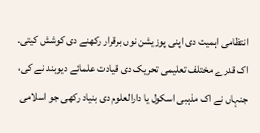انتظامی اہمیت دی اپنی پوزیشن نوں برقرار رکھنے دی کوشش کيتی۔ اک قدرے مختلف تعلیمی تحریک دی قیادت علمائے دیوبند نے کی، جنہاں نے اک مذہبی اسکول یا دارالعلوم دی بنیاد رکھی جو اسلامی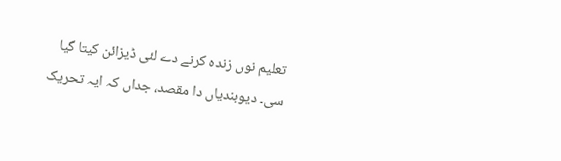تعلیم نوں زندہ کرنے دے لئی ڈیزائن کيتا گیا سی۔ دیوبندیاں دا مقصد، جداں کہ ایہ تحریک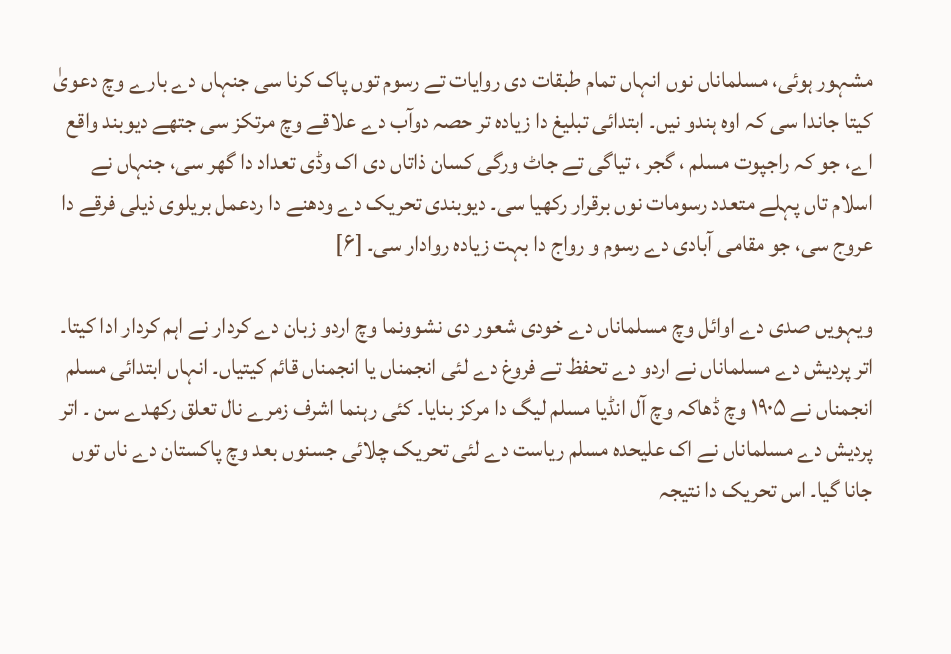مشہور ہوئی، مسلماناں نوں انہاں تمام طبقات دی روایات تے رسوم توں پاک کرنا سی جنہاں دے بارے وچ دعویٰ کيتا جاندا سی کہ اوہ ہندو نيں۔ ابتدائی تبلیغ دا زیادہ تر حصہ دوآب دے علاقے وچ مرتکز سی جتھے دیوبند واقع اے، جو کہ راجپوت مسلم ، گجر ، تیاگی تے جاٹ ورگی کسان ذاتاں دی اک وڈی تعداد دا گھر سی، جنہاں نے اسلام تاں پہلے متعدد رسومات نوں برقرار رکھیا سی۔ دیوبندی تحریک دے ودھنے دا ردعمل بریلوی ذیلی فرقے دا عروج سی، جو مقامی آبادی دے رسوم و رواج دا بہت زیادہ روادار سی۔ [۶]

ویہويں صدی دے اوائل وچ مسلماناں دے خودی شعور دی نشوونما وچ اردو زبان دے کردار نے اہم کردار ادا کيتا۔ اتر پردیش دے مسلماناں نے اردو دے تحفظ تے فروغ دے لئی انجمناں یا انجمناں قائم کيتیاں۔ انہاں ابتدائی مسلم انجمناں نے ۱۹۰۵ وچ ڈھاکہ وچ آل انڈیا مسلم لیگ دا مرکز بنایا۔ کئی رہنما اشرف زمرے نال تعلق رکھدے سن ۔ اتر پردیش دے مسلماناں نے اک علیحدہ مسلم ریاست دے لئی تحریک چلائی جسنوں بعد وچ پاکستان دے ناں توں جانا گیا۔ اس تحریک دا نتیجہ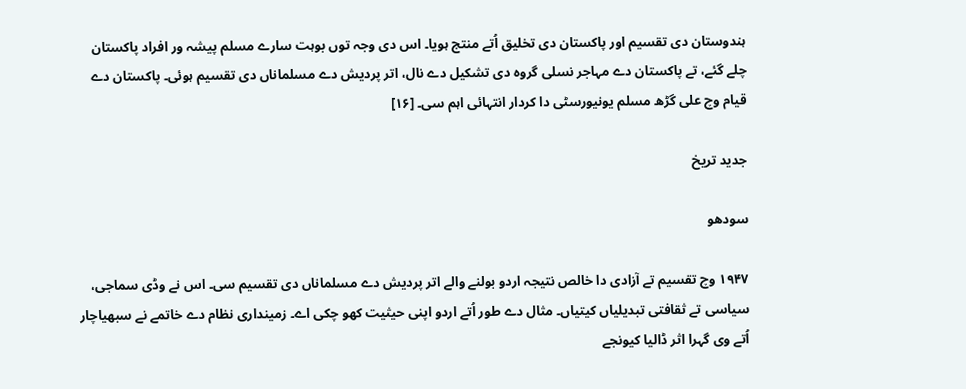ہندوستان دی تقسیم اور پاکستان دی تخلیق اُتے منتج ہويا۔ اس دی وجہ توں بوہت سارے مسلم پیشہ ور افراد پاکستان چلے گئے، تے پاکستان دے مہاجر نسلی گروہ دی تشکیل دے نال، اتر پردیش دے مسلماناں دی تقسیم ہوئی۔ پاکستان دے قیام وچ علی گڑھ مسلم یونیورسٹی دا کردار انتہائی اہم سی۔ [۱۶]

جدید تریخ

سودھو

۱۹۴۷ وچ تقسیم تے آزادی دا خالص نتیجہ اردو بولنے والے اتر پردیش دے مسلماناں دی تقسیم سی۔ اس نے وڈی سماجی، سیاسی تے ثقافتی تبدیلیاں کیتیاں۔ مثال دے طور اُتے اردو اپنی حیثیت کھو چکی اے۔ زمینداری نظام دے خاتمے نے سبھیاچار اُتے وی گہرا اثر ڈالیا کیونجے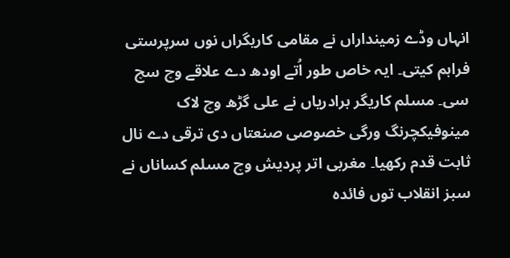انہاں وڈے زمینداراں نے مقامی کاریگراں نوں سرپرستی فراہم کيتی۔ ایہ خاص طور اُتے اودھ دے علاقے وچ سچ سی۔ مسلم کاریگر برادریاں نے علی گڑھ وچ لاک مینوفیکچرنگ ورگی خصوصی صنعتاں دی ترقی دے نال ثابت قدم رکھیا۔ مغربی اتر پردیش وچ مسلم کساناں نے سبز انقلاب توں فائدہ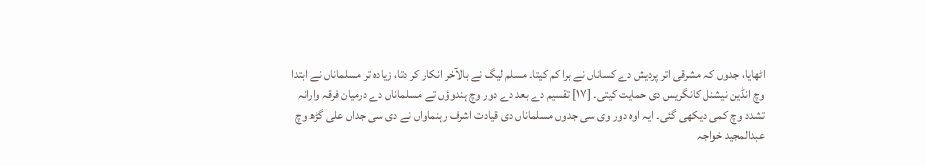اٹھایا، جدوں کہ مشرقی اتر پردیش دے کساناں نے برا کم کيتا۔ مسلم لیگ نے بالآخر انکار کر دتا، زیادہ تر مسلماناں نے ابتدا وچ انڈین نیشنل کانگریس دی حمایت کيتی۔ [۱۷] تقسیم دے بعد دے دور وچ ہندوؤں تے مسلماناں دے درمیان فرقہ وارانہ تشدد وچ کمی دیکھی گئی۔ ایہ اوہ دور وی سی جدوں مسلماناں دی قیادت اشرف رہنماواں نے دی سی جداں علی گڑھ وچ عبدالمجید خواجہ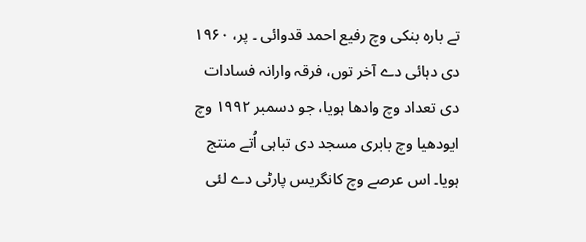تے بارہ بنکی وچ رفیع احمد قدوائی ۔ پر، ۱۹۶۰ دی دہائی دے آخر توں، فرقہ وارانہ فسادات دی تعداد وچ وادھا ہويا، جو دسمبر ۱۹۹۲ وچ ایودھیا وچ بابری مسجد دی تباہی اُتے منتج ہويا۔ اس عرصے وچ کانگریس پارٹی دے لئی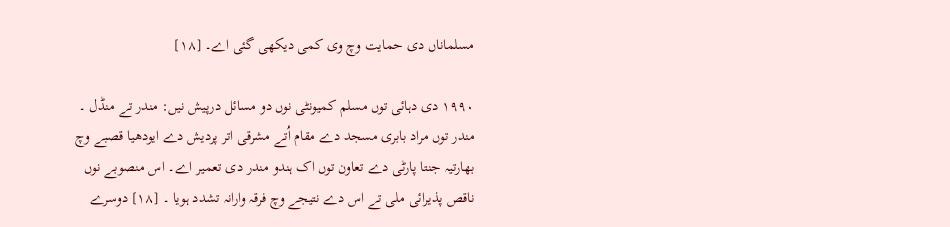مسلماناں دی حمایت وچ وی کمی دیکھی گئی اے۔ [۱۸]

۱۹۹۰ دی دہائی توں مسلم کمیونٹی نوں دو مسائل درپیش نيں: مندر تے منڈل ۔ مندر توں مراد بابری مسجد دے مقام اُتے مشرقی اتر پردیش دے ایودھیا قصبے وچ بھارتیہ جنتا پارٹی دے تعاون توں اک ہندو مندر دی تعمیر اے۔ اس منصوبے نوں ناقص پذیرائی ملی تے اس دے نتیجے وچ فرقہ وارانہ تشدد ہويا ۔ [۱۸] دوسرے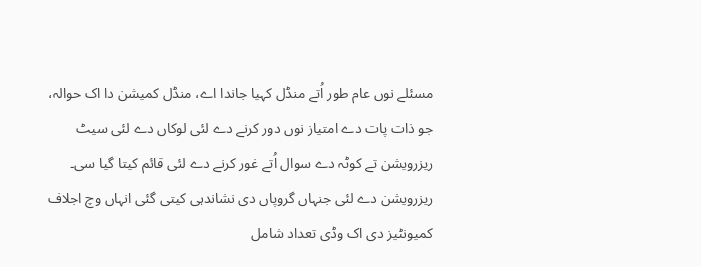مسئلے نوں عام طور اُتے منڈل کہیا جاندا اے، منڈل کمیشن دا اک حوالہ، جو ذات پات دے امتیاز نوں دور کرنے دے لئی لوکاں دے لئی سیٹ ریزرویشن تے کوٹہ دے سوال اُتے غور کرنے دے لئی قائم کيتا گیا سی۔ ریزرویشن دے لئی جنہاں گروپاں دی نشاندہی کيتی گئی انہاں وچ اجلاف کمیونٹیز دی اک وڈی تعداد شامل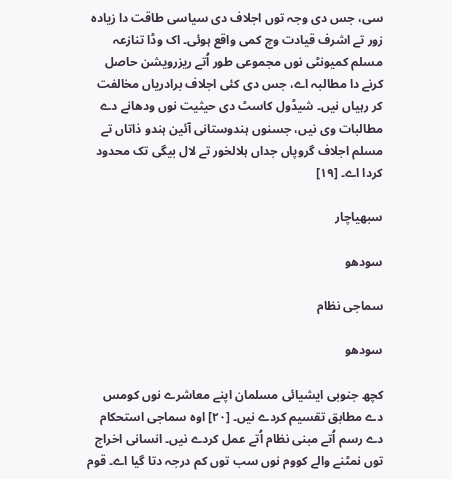سی، جس دی وجہ توں اجلاف دی سیاسی طاقت دا زیادہ زور تے اشرف قیادت وچ کمی واقع ہوئی۔ اک وڈا تنازعہ مسلم کمیونٹی نوں مجموعی طور اُتے ریزرویشن حاصل کرنے دا مطالبہ اے، جس دی کئی اجلاف برادریاں مخالفت کر رہیاں نيں۔ شیڈول کاسٹ دی حیثیت نوں ودھانے دے مطالبات وی نيں، جسنوں ہندوستانی آئین ہندو ذاتاں تے مسلم اجلاف گروپاں جداں ہلالخور تے لال بیگی تک محدود کردا اے۔ [۱۹]

سبھیاچار

سودھو

سماجی نظام

سودھو

کچھ جنوبی ایشیائی مسلمان اپنے معاشرے نوں کومس دے مطابق تقسیم کردے نيں۔ [۲۰] اوہ سماجی استحکام دے رسم اُتے مبنی نظام اُتے عمل کردے نيں۔ انسانی اخراج توں نمٹنے والے کووم نوں سب توں کم درجہ دتا گیا اے۔ قوم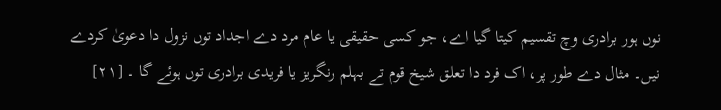نوں ہور برادری وچ تقسیم کيتا گیا اے، جو کسی حقیقی یا عام مرد دے اجداد توں نزول دا دعویٰ کردے نيں۔ مثال دے طور پر، اک فرد دا تعلق شیخ قوم تے بہلم رنگریز یا فریدی برادری توں ہوئے گا ۔ [۲۱]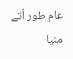عام طور اُتے منیا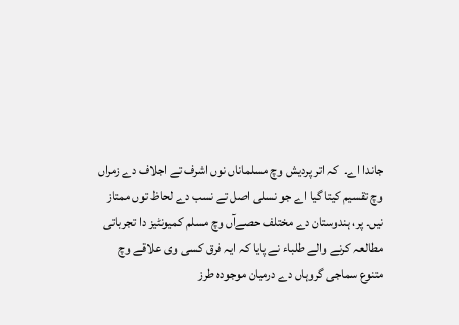جاندا اے۔  کہ اتر پردیش وچ مسلماناں نوں اشرف تے اجلاف دے زمراں وچ تقسیم کيتا گیا اے جو نسلی اصل تے نسب دے لحاظ توں ممتاز نيں۔ پر، ہندوستان دے مختلف حصےآں وچ مسلم کمیونٹیز دا تجرباتی مطالعہ کرنے والے طلباء نے پایا کہ ایہ فرق کسی وی علاقے وچ متنوع سماجی گروہاں دے درمیان موجودہ طرز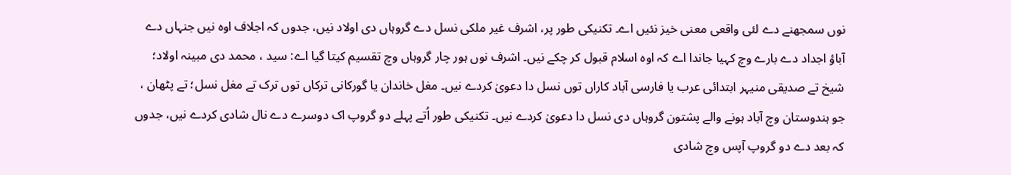نوں سمجھنے دے لئی واقعی معنی خیز نئيں اے۔ تکنیکی طور پر، اشرف غیر ملکی نسل دے گروہاں دی اولاد نيں، جدوں کہ اجلاف اوہ نيں جنہاں دے آباؤ اجداد دے بارے وچ کہیا جاندا اے کہ اوہ اسلام قبول کر چکے نيں۔ اشرف نوں ہور چار گروہاں وچ تقسیم کيتا گیا اے: سید ، محمد دی مبینہ اولاد؛ شیخ تے صدیقی منیہر ابتدائی عرب یا فارسی آباد کاراں توں نسل دا دعویٰ کردے نيں۔ مغل خاندان یا گورکانی ترکاں توں ترک تے مغل نسل؛ تے پٹھان ، جو ہندوستان وچ آباد ہونے والے پشتون گروہاں دی نسل دا دعویٰ کردے نيں۔ تکنیکی طور اُتے پہلے دو گروپ اک دوسرے دے نال شادی کردے نيں، جدوں کہ بعد دے دو گروپ آپس وچ شادی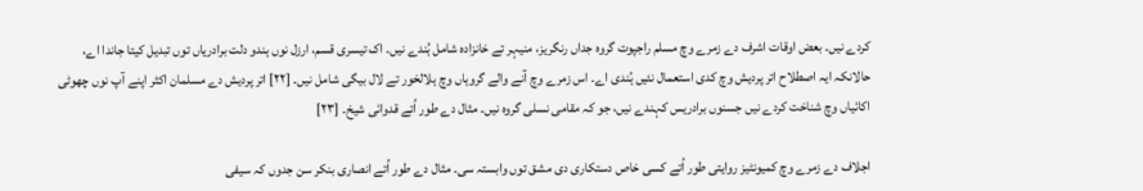کردے نيں۔ بعض اوقات اشرف دے زمرے وچ مسلم راجپوت گروہ جداں رنگریز، منیہر تے خانزادہ شامل ہُندے نيں۔ اک تیسری قسم، ارزل نوں ہندو دلت برادریاں توں تبدیل کيتا جاندا اے، حالانکہ ایہ اصطلاح اتر پردیش وچ کدی استعمال نئيں ہُندی اے۔ اس زمرے وچ آنے والے گروہاں وچ ہلالخور تے لال بیگی شامل نيں۔ [۲۲] اتر پردیش دے مسلمان اکثر اپنے آپ نوں چھوٹی اکائیاں وچ شناخت کردے نيں جسنوں برادریس کہندے نيں، جو کہ مقامی نسلی گروہ نيں۔ مثال دے طور اُتے قدوائی شیخ۔ [۲۳]

اجلاف دے زمرے وچ کمیونٹیز روايتی طور اُتے کسی خاص دستکاری دی مشق توں وابستہ سی۔ مثال دے طور اُتے انصاری بنکر سن جدوں کہ سیفی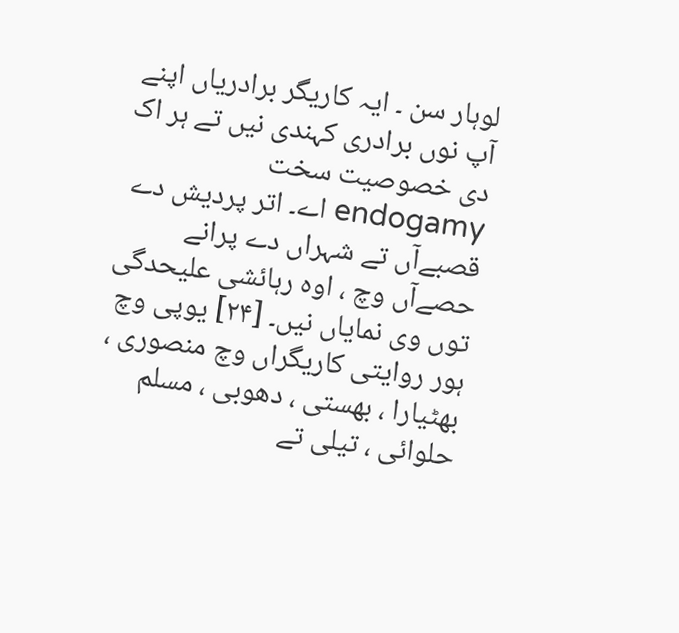لوہار سن ۔ ایہ کاریگر برادریاں اپنے آپ نوں برادری کہندی نيں تے ہر اک دی خصوصیت سخت endogamy اے۔ اتر پردیش دے قصبےآں تے شہراں دے پرانے حصےآں وچ ، اوہ رہائشی علیحدگی توں وی نمایاں نيں۔ [۲۴] یوپی وچ ہور روايتی کاریگراں وچ منصوری ، بھٹیارا ، بھستی ، دھوبی ، مسلم حلوائی ، تیلی تے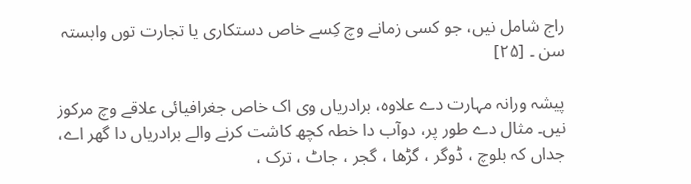راج شامل نيں، جو کسی زمانے وچ کِسے خاص دستکاری یا تجارت توں وابستہ سن ۔ [۲۵]

پیشہ ورانہ مہارت دے علاوہ، برادریاں وی اک خاص جغرافیائی علاقے وچ مرکوز نيں۔ مثال دے طور پر، دوآب دا خطہ کچھ کاشت کرنے والے برادریاں دا گھر اے، جداں کہ بلوچ ، ڈوگر ، گڑھا ، گجر ، جاٹ ، ترک ،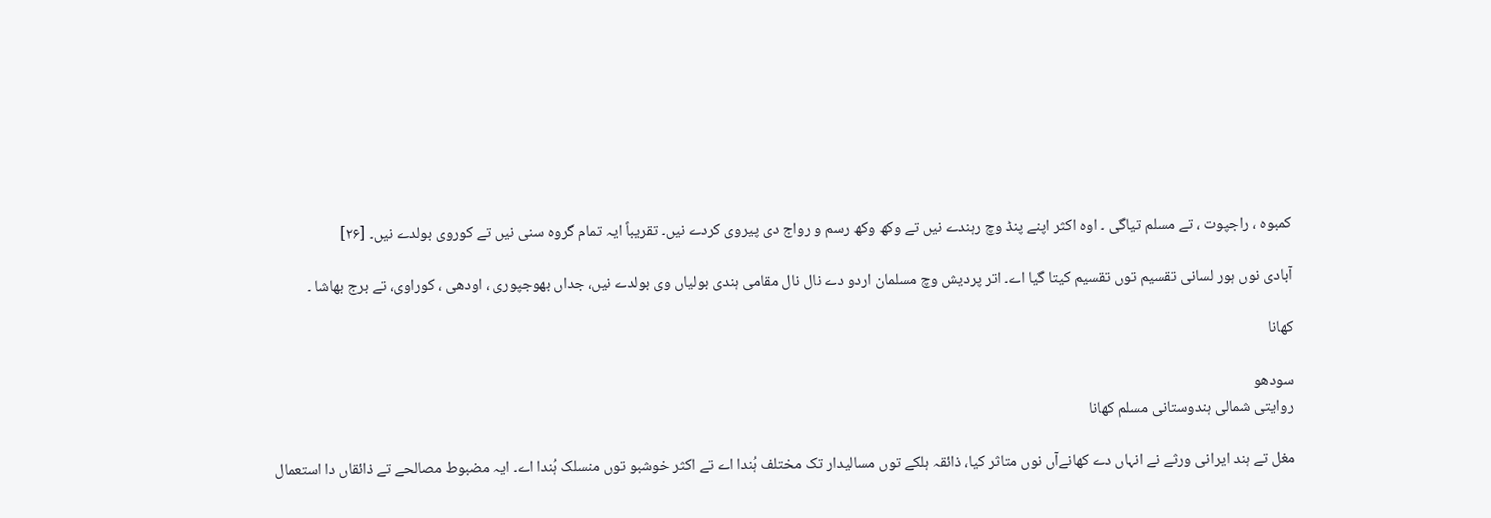کمبوہ ، راجپوت ، تے مسلم تیاگی ۔ اوہ اکثر اپنے پنڈ وچ رہندے نيں تے وکھ وکھ رسم و رواج دی پیروی کردے نيں۔ تقریباً ایہ تمام گروہ سنی نيں تے کوروی بولدے نيں۔ [۲۶]

آبادی نوں ہور لسانی تقسیم توں تقسیم کيتا گیا اے۔ اتر پردیش وچ مسلمان اردو دے نال نال مقامی ہندی بولیاں وی بولدے نيں، جداں بھوجپوری ، اودھی ، کوراوی، تے برج بھاشا ۔

کھانا

سودھو
روايتی شمالی ہندوستانی مسلم کھانا

مغل تے ہند ایرانی ورثے نے انہاں دے کھانےآں نوں متاثر کیا، ذائقہ ہلکے توں مسالیدار تک مختلف ہُندا اے تے اکثر خوشبو توں منسلک ہُندا اے۔ ایہ مضبوط مصالحے تے ذائقاں دا استعمال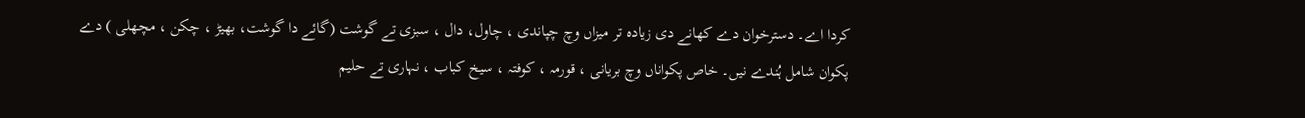کردا اے۔ دسترخوان دے کھانے دی زیادہ تر میزاں وچ چپاندی ، چاول، دال ، سبزی تے گوشت (گائے دا گوشت، بھیڑ ، چکن ، مچھلی ) دے پکوان شامل ہُندے نيں۔ خاص پکواناں وچ بریانی ، قورمہ ، کوفتہ ، سیخ کباب ، نہاری تے حلیم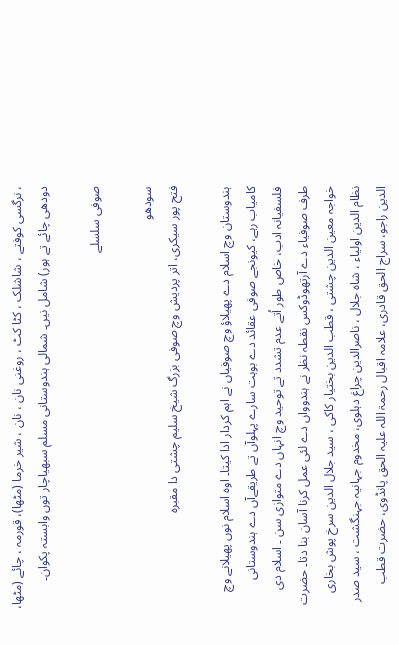، نرگسی کوفتے ، شاشلک ، کٹا کٹ ، روغنی نان ، نان ، شیر خرما (مٹھا)، قورمہ ، چائے (مٹھا، دودھی چائے تے ہور) شامل نيں۔ شمالی ہندوستانی مسلم سبھیاچار توں وابستہ پکوان۔

صوفی سلسلے

سودھو
فتح پور سیکری، اتر پردیش وچ صوفی بزرگ شیخ سلیم چشتی دا مقبرہ

ہندوستان وچ اسلام دے پھیلاؤ وچ صوفیاں نے اہم کردار ادا کيتا۔ اوہ اسلام نوں پھیلانے وچ کامیاب رہے، کیونجے صوفی عقائد دے بوہت سارے پہلوآں تے طریقےآں دے ہندوستانی فلسفیانہ ادب، خاص طور اُتے عدم تشدد تے توحید وچ انہاں دے متوازی سن ۔ اسلام دی طرف صوفیاء دے آرتھوڈوکس نقطہ نظر نے ہندوواں دے لئی عمل کرنا آسان بنا دتا۔ حضرت خواجہ معین الدین چشتی ، قطب الدین بختیار کاکی ، سید جلال الدین سرخ پوش بخاری نظام الدین اولیاء ، شاہ جلال ، ناصرالدین چراغ دہلوی، مخدوم جہانیہ جہنگشت ، سید صدر الدین راجو، سراج الحق قادری، علامہ اقبال رحمۃ اللہ علیہ الحق پانڈوی، حضرت قطب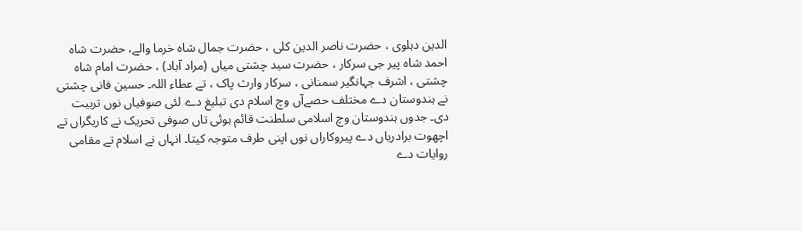الدین دہلوی ، حضرت ناصر الدین کلی ، حضرت جمال شاہ خرما والے، حضرت شاہ احمد شاہ پیر جی سرکار ، حضرت سید چشتی میاں (مراد آباد) ، حضرت امام شاہ چشتی ، اشرف جہانگیر سمنانی ، سرکار وارث پاک ، تے عطاء اللہ۔ حسین فانی چشتی نے ہندوستان دے مختلف حصےآں وچ اسلام دی تبلیغ دے لئی صوفیاں نوں تربیت دی۔ جدوں ہندوستان وچ اسلامی سلطنت قائم ہوئی تاں صوفی تحریک نے کاریگراں تے اچھوت برادریاں دے پیروکاراں نوں اپنی طرف متوجہ کيتا۔ انہاں نے اسلام تے مقامی روایات دے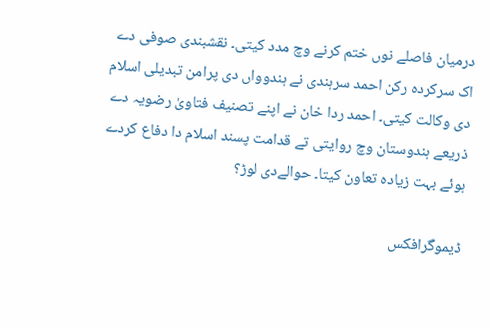درمیان فاصلے نوں ختم کرنے وچ مدد کيتی۔ نقشبندی صوفی دے اک سرکردہ رکن احمد سرہندی نے ہندوواں دی پرامن تبدیلی اسلام دی وکالت کيتی۔ احمد ردا خان نے اپنے تصنیف فتاویٰ رضویہ دے ذریعے ہندوستان وچ روايتی تے قدامت پسند اسلام دا دفاع کردے ہوئے بہت زیادہ تعاون کيتا۔ حوالےدی لوڑ؟

ڈیموگرافکس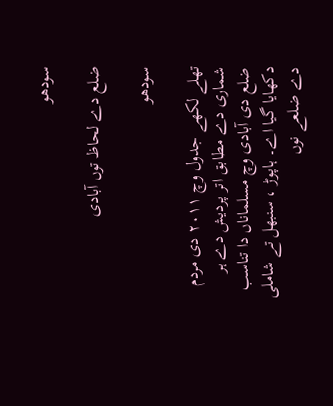سودھو

ضلع دے لحاظ توں آبادی

سودھو

تھلے لکھے جدول وچ ۲۰۱۱ دی مردم شماری دے مطابق اتر پردیش دے ہر ضلع دی آبادی وچ مسلماناں دا تناسب دکھایا گیا اے۔ ہاپوڑ ، سنبھل تے شاملی دے ضلعے نوں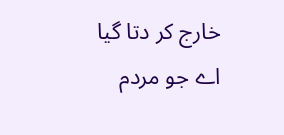خارج کر دتا گیا اے جو مردم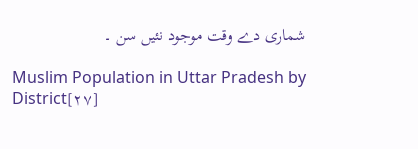شماری دے وقت موجود نئيں سن ۔

Muslim Population in Uttar Pradesh by District[۲۷]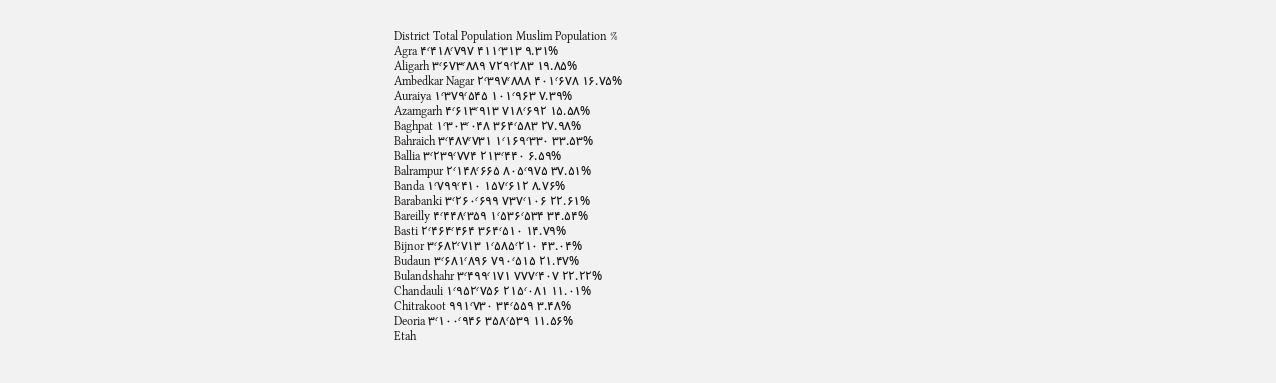District Total Population Muslim Population %
Agra ۴٬۴۱۸٬۷۹۷ ۴۱۱٬۳۱۳ ۹.۳۱%
Aligarh ۳٬۶۷۳٬۸۸۹ ۷۲۹٬۲۸۳ ۱۹.۸۵%
Ambedkar Nagar ۲٬۳۹۷٬۸۸۸ ۴۰۱٬۶۷۸ ۱۶.۷۵%
Auraiya ۱٬۳۷۹٬۵۴۵ ۱۰۱٬۹۶۳ ۷.۳۹%
Azamgarh ۴٬۶۱۳٬۹۱۳ ۷۱۸٬۶۹۲ ۱۵.۵۸%
Baghpat ۱٬۳۰۳٬۰۴۸ ۳۶۴٬۵۸۳ ۲۷.۹۸%
Bahraich ۳٬۴۸۷٬۷۳۱ ۱٬۱۶۹٬۳۳۰ ۳۳.۵۳%
Ballia ۳٬۲۳۹٬۷۷۴ ۲۱۳٬۴۴۰ ۶.۵۹%
Balrampur ۲٬۱۴۸٬۶۶۵ ۸۰۵٬۹۷۵ ۳۷.۵۱%
Banda ۱٬۷۹۹٬۴۱۰ ۱۵۷٬۶۱۲ ۸.۷۶%
Barabanki ۳٬۲۶۰٬۶۹۹ ۷۳۷٬۱۰۶ ۲۲.۶۱%
Bareilly ۴٬۴۴۸٬۳۵۹ ۱٬۵۳۶٬۵۳۴ ۳۴.۵۴%
Basti ۲٬۴۶۴٬۴۶۴ ۳۶۴٬۵۱۰ ۱۴.۷۹%
Bijnor ۳٬۶۸۲٬۷۱۳ ۱٬۵۸۵٬۲۱۰ ۴۳.۰۴%
Budaun ۳٬۶۸۱٬۸۹۶ ۷۹۰٬۵۱۵ ۲۱.۴۷%
Bulandshahr ۳٬۴۹۹٬۱۷۱ ۷۷۷٬۴۰۷ ۲۲.۲۲%
Chandauli ۱٬۹۵۲٬۷۵۶ ۲۱۵٬۰۸۱ ۱۱.۰۱%
Chitrakoot ۹۹۱٬۷۳۰ ۳۴٬۵۵۹ ۳.۴۸%
Deoria ۳٬۱۰۰٬۹۴۶ ۳۵۸٬۵۳۹ ۱۱.۵۶%
Etah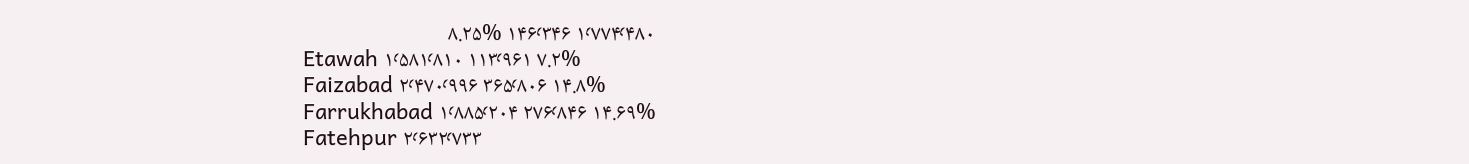۱٬۷۷۴٬۴۸۰ ۱۴۶٬۳۴۶ ۸.۲۵%
Etawah ۱٬۵۸۱٬۸۱۰ ۱۱۳٬۹۶۱ ۷.۲%
Faizabad ۲٬۴۷۰٬۹۹۶ ۳۶۵٬۸۰۶ ۱۴.۸%
Farrukhabad ۱٬۸۸۵٬۲۰۴ ۲۷۶٬۸۴۶ ۱۴.۶۹%
Fatehpur ۲٬۶۳۲٬۷۳۳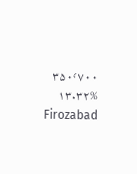۳۵۰٬۷۰۰ ۱۳.۳۲%
Firozabad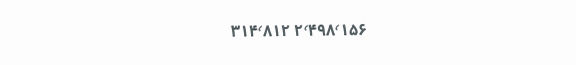۲٬۴۹۸٬۱۵۶ ۳۱۴٬۸۱۲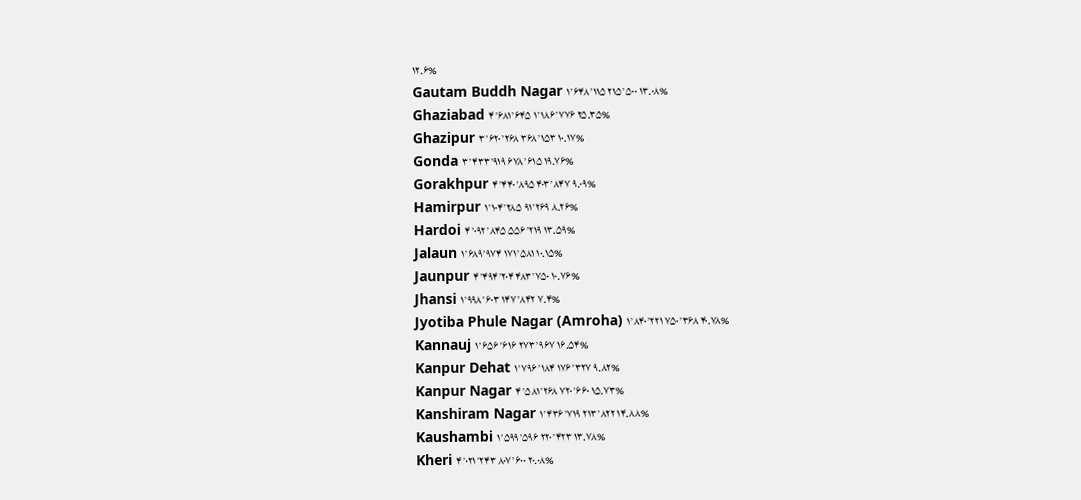۱۲.۶%
Gautam Buddh Nagar ۱٬۶۴۸٬۱۱۵ ۲۱۵٬۵۰۰ ۱۳.۰۸%
Ghaziabad ۴٬۶۸۱٬۶۴۵ ۱٬۱۸۶٬۷۷۶ ۲۵.۳۵%
Ghazipur ۳٬۶۲۰٬۲۶۸ ۳۶۸٬۱۵۳ ۱۰.۱۷%
Gonda ۳٬۴۳۳٬۹۱۹ ۶۷۸٬۶۱۵ ۱۹.۷۶%
Gorakhpur ۴٬۴۴۰٬۸۹۵ ۴۰۳٬۸۴۷ ۹.۰۹%
Hamirpur ۱٬۱۰۴٬۲۸۵ ۹۱٬۲۶۹ ۸.۲۶%
Hardoi ۴٬۰۹۲٬۸۴۵ ۵۵۶٬۲۱۹ ۱۳.۵۹%
Jalaun ۱٬۶۸۹٬۹۷۴ ۱۷۱٬۵۸۱ ۱۰.۱۵%
Jaunpur ۴٬۴۹۴٬۲۰۴ ۴۸۳٬۷۵۰ ۱۰.۷۶%
Jhansi ۱٬۹۹۸٬۶۰۳ ۱۴۷٬۸۴۲ ۷.۴%
Jyotiba Phule Nagar (Amroha) ۱٬۸۴۰٬۲۲۱ ۷۵۰٬۳۶۸ ۴۰.۷۸%
Kannauj ۱٬۶۵۶٬۶۱۶ ۲۷۳٬۹۶۷ ۱۶.۵۴%
Kanpur Dehat ۱٬۷۹۶٬۱۸۴ ۱۷۶٬۳۲۷ ۹.۸۲%
Kanpur Nagar ۴٬۵۸۱٬۲۶۸ ۷۲۰٬۶۶۰ ۱۵.۷۳%
Kanshiram Nagar ۱٬۴۳۶٬۷۱۹ ۲۱۳٬۸۲۲ ۱۴.۸۸%
Kaushambi ۱٬۵۹۹٬۵۹۶ ۲۲۰٬۴۲۳ ۱۳.۷۸%
Kheri ۴٬۰۲۱٬۲۴۳ ۸۰۷٬۶۰۰ ۲۰.۰۸%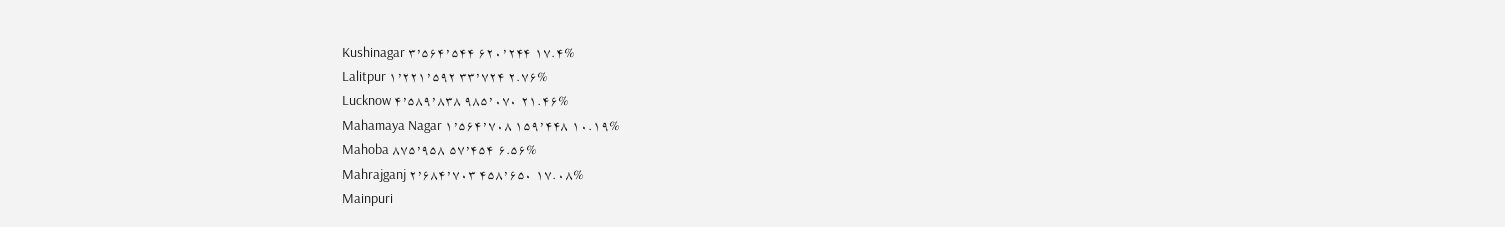Kushinagar ۳٬۵۶۴٬۵۴۴ ۶۲۰٬۲۴۴ ۱۷.۴%
Lalitpur ۱٬۲۲۱٬۵۹۲ ۳۳٬۷۲۴ ۲.۷۶%
Lucknow ۴٬۵۸۹٬۸۳۸ ۹۸۵٬۰۷۰ ۲۱.۴۶%
Mahamaya Nagar ۱٬۵۶۴٬۷۰۸ ۱۵۹٬۴۴۸ ۱۰.۱۹%
Mahoba ۸۷۵٬۹۵۸ ۵۷٬۴۵۴ ۶.۵۶%
Mahrajganj ۲٬۶۸۴٬۷۰۳ ۴۵۸٬۶۵۰ ۱۷.۰۸%
Mainpuri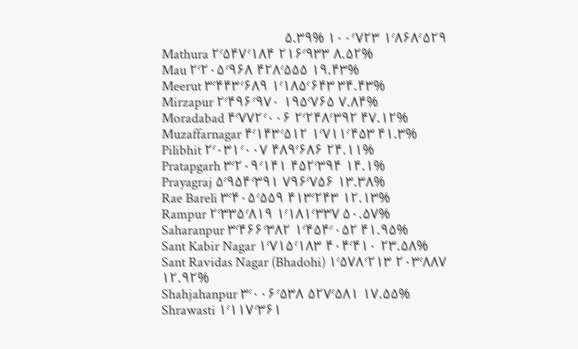۱٬۸۶۸٬۵۲۹ ۱۰۰٬۷۲۳ ۵.۳۹%
Mathura ۲٬۵۴۷٬۱۸۴ ۲۱۶٬۹۳۳ ۸.۵۲%
Mau ۲٬۲۰۵٬۹۶۸ ۴۲۸٬۵۵۵ ۱۹.۴۳%
Meerut ۳٬۴۴۳٬۶۸۹ ۱٬۱۸۵٬۶۴۳ ۳۴.۴۳%
Mirzapur ۲٬۴۹۶٬۹۷۰ ۱۹۵٬۷۶۵ ۷.۸۴%
Moradabad ۴٬۷۷۲٬۰۰۶ ۲٬۲۴۸٬۳۹۲ ۴۷.۱۲%
Muzaffarnagar ۴٬۱۴۳٬۵۱۲ ۱٬۷۱۱٬۴۵۳ ۴۱.۳%
Pilibhit ۲٬۰۳۱٬۰۰۷ ۴۸۹٬۶۸۶ ۲۴.۱۱%
Pratapgarh ۳٬۲۰۹٬۱۴۱ ۴۵۲٬۳۹۴ ۱۴.۱%
Prayagraj ۵٬۹۵۴٬۳۹۱ ۷۹۶٬۷۵۶ ۱۳.۳۸%
Rae Bareli ۳٬۴۰۵٬۵۵۹ ۴۱۳٬۲۴۳ ۱۲.۱۳%
Rampur ۲٬۳۳۵٬۸۱۹ ۱٬۱۸۱٬۳۳۷ ۵۰.۵۷%
Saharanpur ۳٬۴۶۶٬۳۸۲ ۱٬۴۵۴٬۰۵۲ ۴۱.۹۵%
Sant Kabir Nagar ۱٬۷۱۵٬۱۸۳ ۴۰۴٬۴۱۰ ۲۳.۵۸%
Sant Ravidas Nagar (Bhadohi) ۱٬۵۷۸٬۲۱۳ ۲۰۳٬۸۸۷ ۱۲.۹۲%
Shahjahanpur ۳٬۰۰۶٬۵۳۸ ۵۲۷٬۵۸۱ ۱۷.۵۵%
Shrawasti ۱٬۱۱۷٬۳۶۱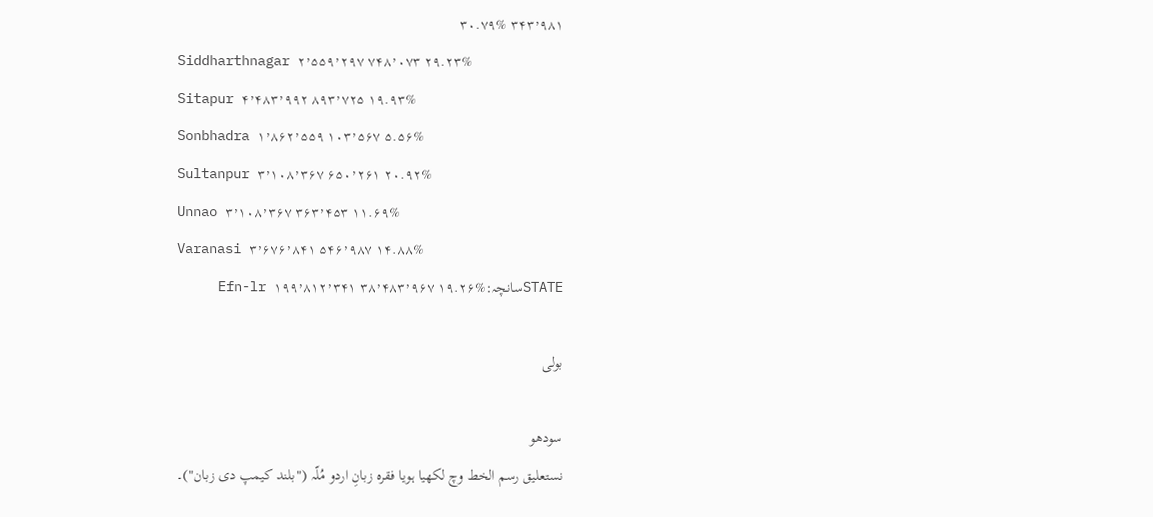۳۴۳٬۹۸۱ ۳۰.۷۹%
Siddharthnagar ۲٬۵۵۹٬۲۹۷ ۷۴۸٬۰۷۳ ۲۹.۲۳%
Sitapur ۴٬۴۸۳٬۹۹۲ ۸۹۳٬۷۲۵ ۱۹.۹۳%
Sonbhadra ۱٬۸۶۲٬۵۵۹ ۱۰۳٬۵۶۷ ۵.۵۶%
Sultanpur ۳٬۱۰۸٬۳۶۷ ۶۵۰٬۲۶۱ ۲۰.۹۲%
Unnao ۳٬۱۰۸٬۳۶۷ ۳۶۳٬۴۵۳ ۱۱.۶۹%
Varanasi ۳٬۶۷۶٬۸۴۱ ۵۴۶٬۹۸۷ ۱۴.۸۸%
STATEسانچہ:Efn-lr ۱۹۹٬۸۱۲٬۳۴۱ ۳۸٬۴۸۳٬۹۶۷ ۱۹.۲۶%

بولی

سودھو
نستعلیق رسم الخط وچ لکھیا ہويا فقرہ زبانِ اردو مُلّہ ("بلند کیمپ دی زبان")۔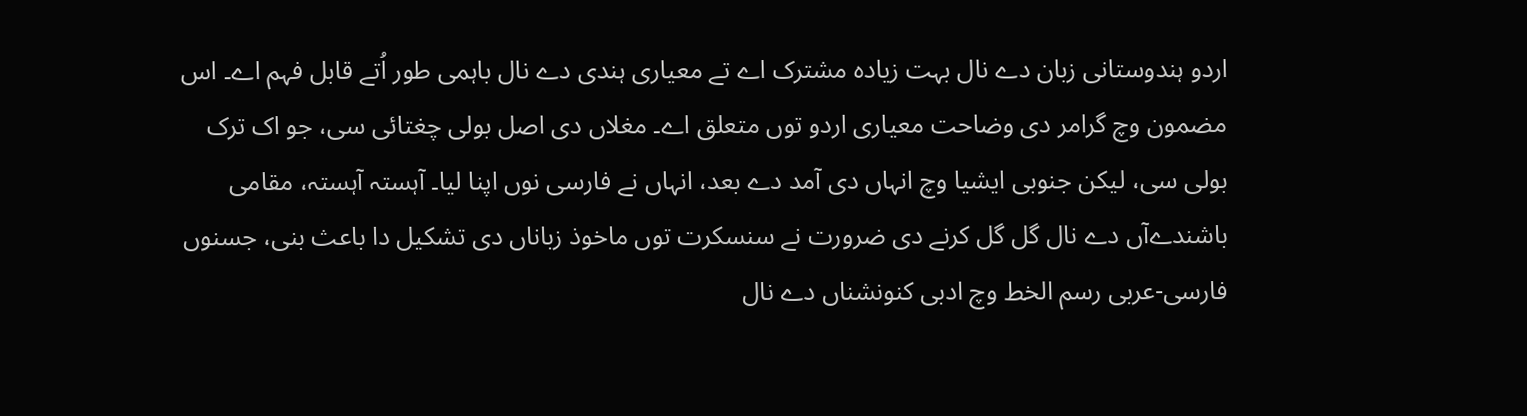اردو ہندوستانی زبان دے نال بہت زیادہ مشترک اے تے معیاری ہندی دے نال باہمی طور اُتے قابل فہم اے۔ اس مضمون وچ گرامر دی وضاحت معیاری اردو توں متعلق اے۔ مغلاں دی اصل بولی چغتائی سی، جو اک ترک بولی سی، لیکن جنوبی ایشیا وچ انہاں دی آمد دے بعد، انہاں نے فارسی نوں اپنا لیا۔ آہستہ آہستہ، مقامی باشندےآں دے نال گل گل کرنے دی ضرورت نے سنسکرت توں ماخوذ زباناں دی تشکیل دا باعث بنی، جسنوں فارسی-عربی رسم الخط وچ ادبی کنونشناں دے نال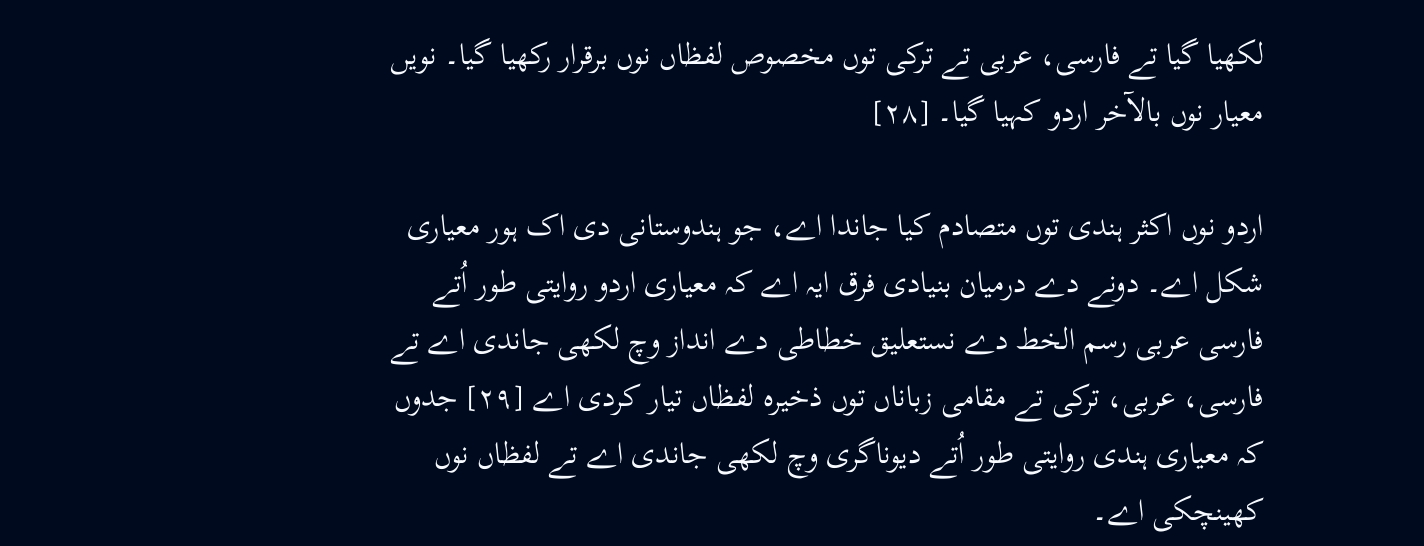لکھیا گیا تے فارسی، عربی تے ترکی توں مخصوص لفظاں نوں برقرار رکھیا گیا۔ نويں معیار نوں بالآخر اردو کہیا گیا۔ [۲۸]

اردو نوں اکثر ہندی توں متصادم کیا جاندا اے، جو ہندوستانی دی اک ہور معیاری شکل اے۔ دونے دے درمیان بنیادی فرق ایہ اے کہ معیاری اردو روايتی طور اُتے فارسی عربی رسم الخط دے نستعلیق خطاطی دے انداز وچ لکھی جاندی اے تے فارسی، عربی، ترکی تے مقامی زباناں توں ذخیرہ لفظاں تیار کردی اے [۲۹] جدوں کہ معیاری ہندی روايتی طور اُتے دیوناگری وچ لکھی جاندی اے تے لفظاں نوں کھینچکی اے۔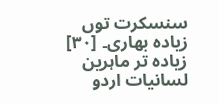سنسکرت توں زیادہ بھاری۔ [۳۰] زیادہ تر ماہرین لسانیات اردو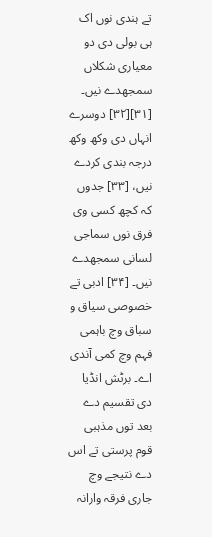تے ہندی نوں اک ہی بولی دی دو معیاری شکلاں سمجھدے نيں۔ [۳۱][۳۲] دوسرے انہاں دی وکھ وکھ درجہ بندی کردے نيں، [۳۳] جدوں کہ کچھ کسی وی فرق نوں سماجی لسانی سمجھدے نيں۔ [۳۴] ادبی تے خصوصی سیاق و سباق وچ باہمی فہم وچ کمی آندی اے۔ برٹش انڈیا دی تقسیم دے بعد توں مذہبی قوم پرستی تے اس دے نتیجے وچ جاری فرقہ وارانہ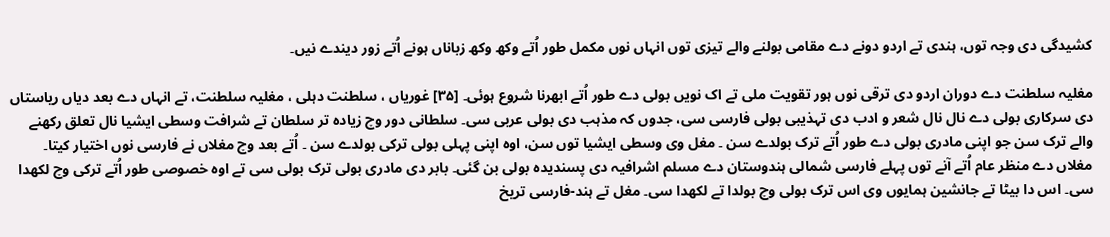کشیدگی دی وجہ توں، ہندی تے اردو دونے دے مقامی بولنے والے تیزی توں انہاں نوں مکمل طور اُتے وکھ وکھ زباناں ہونے اُتے زور دیندے نيں۔

مغلیہ سلطنت دے دوران اردو دی ترقی نوں ہور تقویت ملی تے اک نويں بولی دے طور اُتے ابھرنا شروع ہوئی۔ [۳۵] غوریاں ، سلطنت دہلی ، مغلیہ سلطنت، تے انہاں دے بعد دیاں ریاستاں دی سرکاری بولی دے نال نال شعر و ادب دی تہذیبی بولی فارسی سی، جدوں کہ مذہب دی بولی عربی سی۔ سلطانی دور وچ زیادہ تر سلطان تے شرافت وسطی ایشیا نال تعلق رکھنے والے ترک سن جو اپنی مادری بولی دے طور اُتے ترک بولدے سن ۔ مغل وی وسطی ایشیا توں سن، اوہ اپنی پہلی بولی ترکی بولدے سن ۔ اُتے بعد وچ مغلاں نے فارسی نوں اختیار کيتا۔ مغلاں دے منظر عام اُتے آنے توں پہلے فارسی شمالی ہندوستان دے مسلم اشرافیہ دی پسندیدہ بولی بن گئی۔ بابر دی مادری بولی ترک بولی سی تے اوہ خصوصی طور اُتے ترکی وچ لکھدا سی۔ اس دا بیٹا تے جانشین ہمایوں وی اس ترک بولی وچ بولدا تے لکھدا سی۔ مغل تے ہند-فارسی تریخ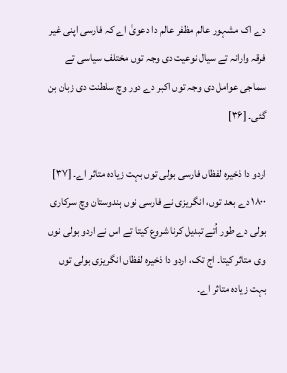دے اک مشہور عالم مظفر عالم دا دعویٰ اے کہ فارسی اپنی غیر فرقہ وارانہ تے سیال نوعیت دی وجہ توں مختلف سیاسی تے سماجی عوامل دی وجہ توں اکبر دے دور وچ سلطنت دی زبان بن گئی۔ [۳۶]

اردو دا ذخیرہ لفظاں فارسی بولی توں بہت زیادہ متاثر اے۔ [۳۷] ۱۸۰۰ دے بعد توں، انگریزی نے فارسی نوں ہندوستان وچ سرکاری بولی دے طور اُتے تبدیل کرنا شروع کيتا تے اس نے اردو بولی نوں وی متاثر کيتا۔ اج تک، اردو دا ذخیرہ لفظاں انگریزی بولی توں بہت زیادہ متاثر اے۔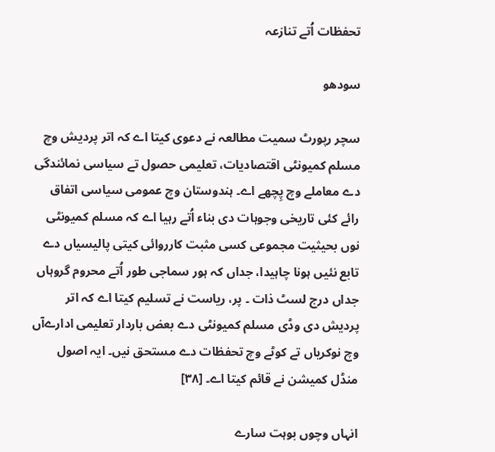تحفظات اُتے تنازعہ

سودھو

سچر رپورٹ سمیت مطالعہ نے دعوی کيتا اے کہ اتر پردیش وچ مسلم کمیونٹی اقتصادیات، تعلیمی حصول تے سیاسی نمائندگی دے معاملے وچ پِچھے اے۔ ہندوستان وچ عمومی سیاسی اتفاق رائے کئی تاریخی وجوہات دی بناء اُتے رہیا اے کہ مسلم کمیونٹی نوں بحیثیت مجموعی کسی مثبت کارروائی کيتی پالیسیاں دے تابع نئيں ہونا چاہیدا، جداں کہ ہور سماجی طور اُتے محروم گروہاں جداں درج لسٹ ذات ۔ پر، ریاست نے تسلیم کيتا اے کہ اتر پردیش دی وڈی مسلم کمیونٹی دے بعض باردار تعلیمی ادارےآں وچ نوکریاں تے کوٹے وچ تحفظات دے مستحق نيں۔ ایہ اصول منڈل کمیشن نے قائم کيتا اے۔ [۳۸]

انہاں وچوں بوہت سارے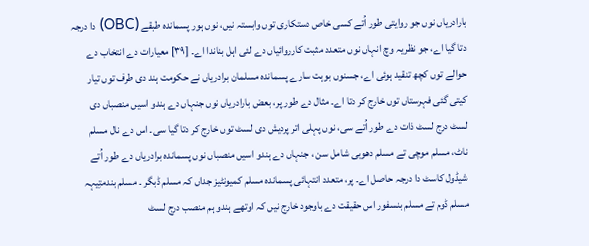بارادریاں نوں جو روايتی طور اُتے کسی خاص دستکاری توں وابستہ نيں، نوں ہور پسماندہ طبقے (OBC) دا درجہ دتا گیا اے، جو نظریہ وچ انہاں نوں متعدد مثبت کارروائیاں دے لئی اہل بناندا اے۔ [۳۹] معیارات دے انتخاب دے حوالے توں کچھ تنقید ہوئی اے، جسنوں بوہت سارے پسماندہ مسلمان برادریاں نے حکومت ہند دی طرف توں تیار کيتی گئی فہرستاں توں خارج کر دتا اے۔ مثال دے طور پر، بعض بارادریاں نوں جنہاں دے ہندو اسيں منصباں دی لسٹ درج لسٹ ذات دے طور اُتے سی، نوں پہلی اتر پردیش دی لسٹ توں خارج کر دتا گیا سی۔ اس دے نال مسلم ناٹ، مسلم موچی تے مسلم دھوبی شامل سن ، جنہاں دے ہندو اسيں منصباں نوں پسماندہ برادریاں دے طور اُتے شیڈول کاسٹ دا درجہ حاصل اے۔ پر، متعدد انتہائی پسماندہ مسلم کمیونٹیز جداں کہ مسلم ڈبگر ۔ مسلم بندمتِیہہ مسلم ڈوم تے مسلم بنسفور اس حقیقت دے باوجود خارج نيں کہ اوتھے ہندو ہم منصب درج لسٹ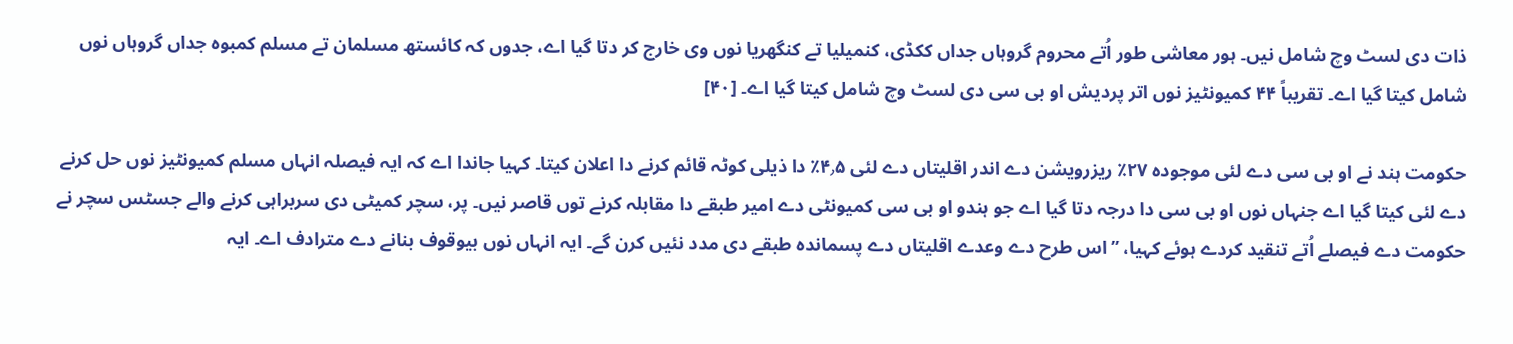ذات دی لسٹ وچ شامل نيں۔ ہور معاشی طور اُتے محروم گروہاں جداں ککڈی، کنمیلیا تے کنگھریا نوں وی خارج کر دتا گیا اے، جدوں کہ کائستھ مسلمان تے مسلم کمبوہ جداں گروہاں نوں شامل کيتا گیا اے۔ تقریباً ۴۴ کمیونٹیز نوں اتر پردیش او بی سی دی لسٹ وچ شامل کيتا گیا اے۔ [۴۰]

حکومت ہند نے او بی سی دے لئی موجودہ ۲۷٪ ریزرویشن دے اندر اقلیتاں دے لئی ۴٫۵٪ دا ذیلی کوٹہ قائم کرنے دا اعلان کيتا۔ کہیا جاندا اے کہ ایہ فیصلہ انہاں مسلم کمیونٹیز نوں حل کرنے دے لئی کيتا گیا اے جنہاں نوں او بی سی دا درجہ دتا گیا اے جو ہندو او بی سی کمیونٹی دے امیر طبقے دا مقابلہ کرنے توں قاصر نيں۔ پر، سچر کمیٹی دی سربراہی کرنے والے جسٹس سچر نے حکومت دے فیصلے اُتے تنقید کردے ہوئے کہیا، ’’اس طرح دے وعدے اقلیتاں دے پسماندہ طبقے دی مدد نئيں کرن گے۔ ایہ انہاں نوں بیوقوف بنانے دے مترادف اے۔ ایہ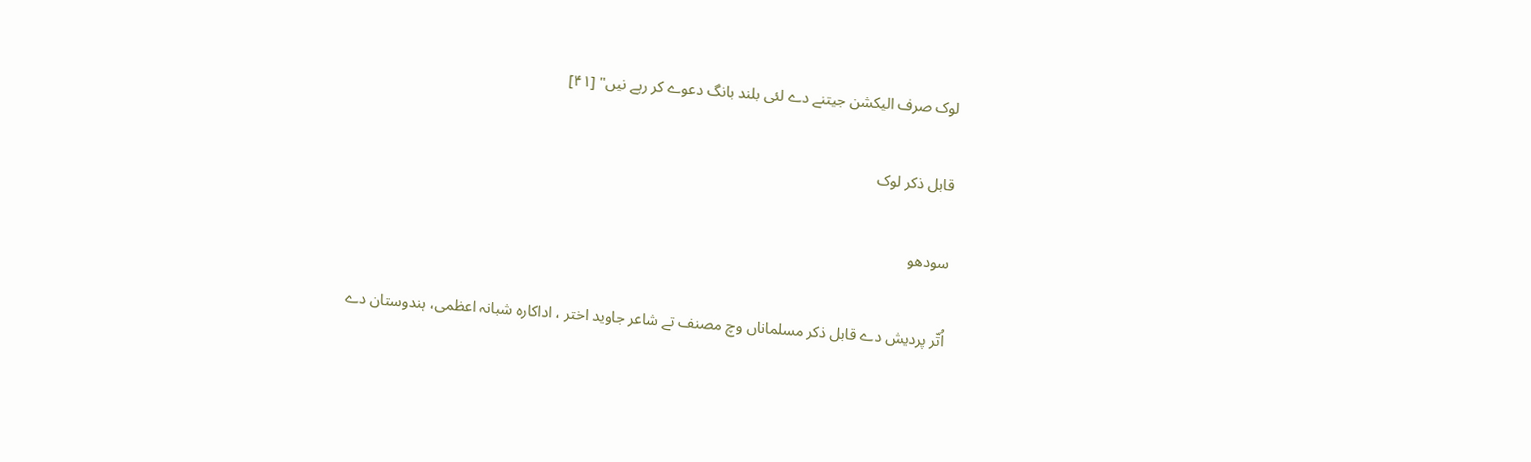لوک صرف الیکشن جیتنے دے لئی بلند بانگ دعوے کر رہے نيں" [۴۱]

قابل ذکر لوک

سودھو

اُتّر پردیش دے قابل ذکر مسلماناں وچ مصنف تے شاعر جاوید اختر ، اداکارہ شبانہ اعظمی، ہندوستان دے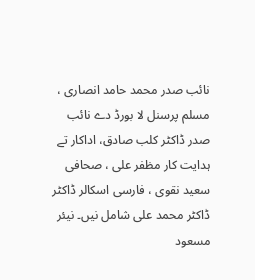نائب صدر محمد حامد انصاری ، مسلم پرسنل لا بورڈ دے نائب صدر ڈاکٹر کلب صادق، اداکار تے ہدایت کار مظفر علی ، صحافی سعید نقوی ، فارسی اسکالر ڈاکٹر ڈاکٹر محمد علی شامل نيں۔ نیئر مسعود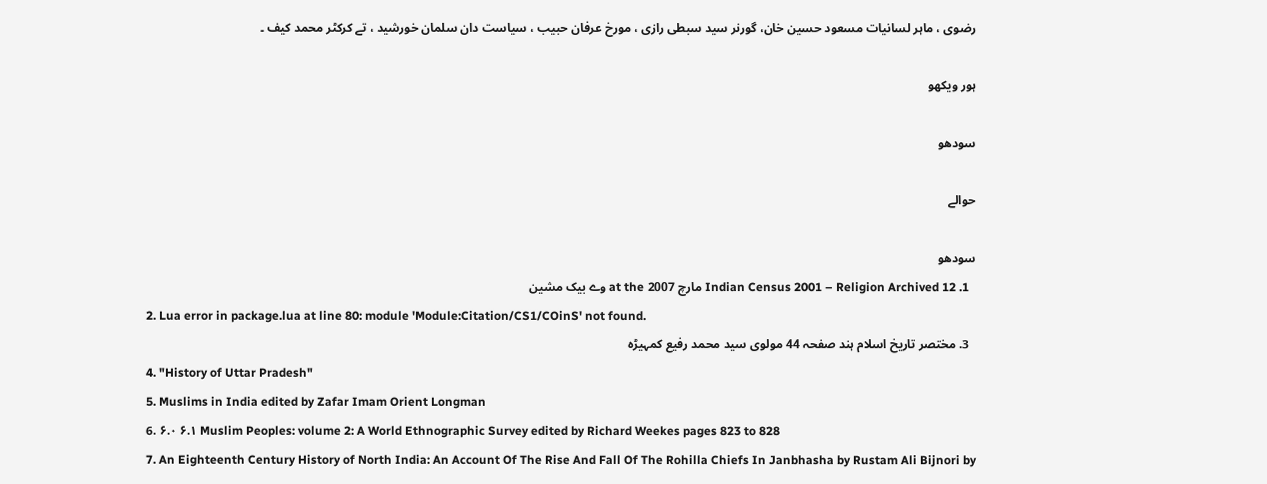رضوی ، ماہر لسانیات مسعود حسین خان، گورنر سید سبطی رازی ، مورخ عرفان حبیب ، سیاست دان سلمان خورشید ، تے کرکٹر محمد کیف ۔

ہور ویکھو

سودھو

حوالے

سودھو
  1. Indian Census 2001 – Religion Archived 12 مارچ 2007 at the وے بیک مشین
  2. Lua error in package.lua at line 80: module 'Module:Citation/CS1/COinS' not found.
  3. مختصر تاریخ اسلام ہند صفحہ 44 مولوی سید محمد رفیع کمہیڑہ
  4. "History of Uttar Pradesh"
  5. Muslims in India edited by Zafar Imam Orient Longman
  6. ۶.۰ ۶.۱ Muslim Peoples: volume 2: A World Ethnographic Survey edited by Richard Weekes pages 823 to 828
  7. An Eighteenth Century History of North India: An Account Of The Rise And Fall Of The Rohilla Chiefs In Janbhasha by Rustam Ali Bijnori by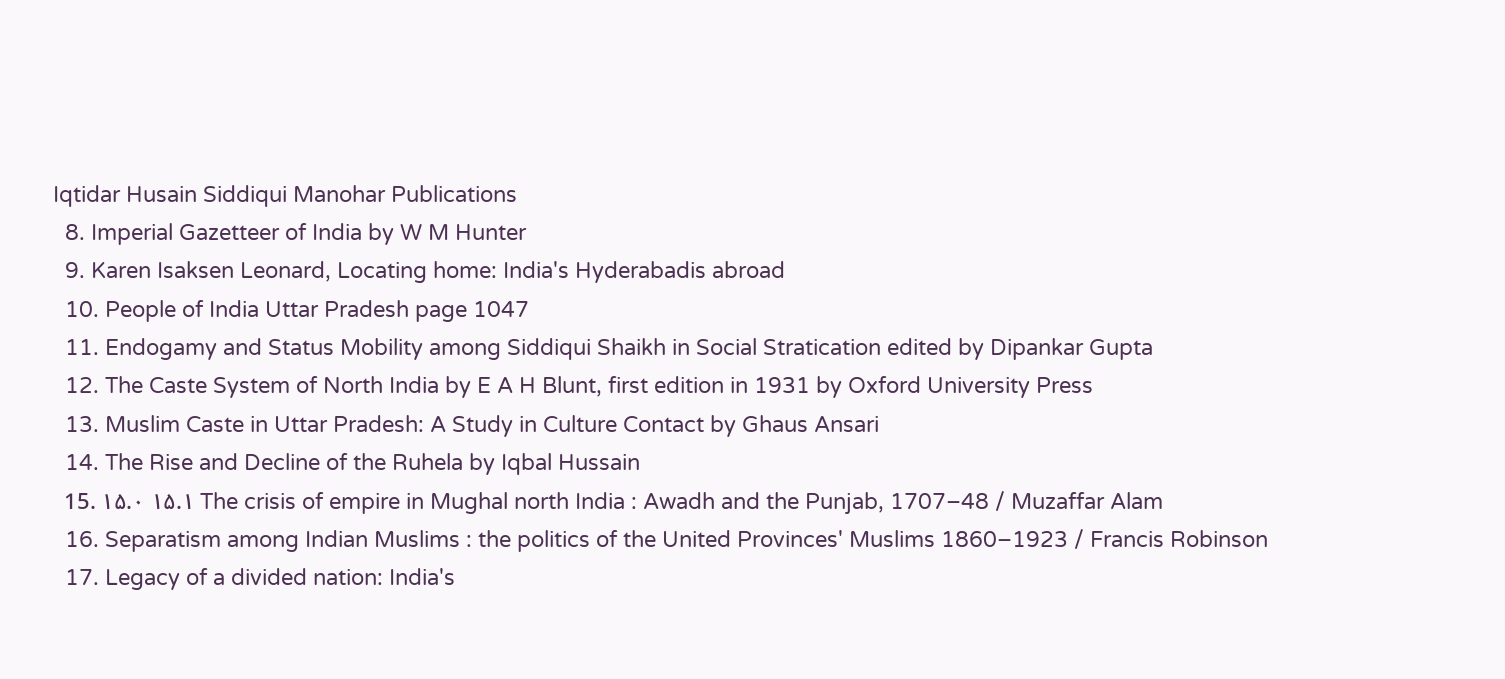Iqtidar Husain Siddiqui Manohar Publications
  8. Imperial Gazetteer of India by W M Hunter
  9. Karen Isaksen Leonard, Locating home: India's Hyderabadis abroad
  10. People of India Uttar Pradesh page 1047
  11. Endogamy and Status Mobility among Siddiqui Shaikh in Social Stratication edited by Dipankar Gupta
  12. The Caste System of North India by E A H Blunt, first edition in 1931 by Oxford University Press
  13. Muslim Caste in Uttar Pradesh: A Study in Culture Contact by Ghaus Ansari
  14. The Rise and Decline of the Ruhela by Iqbal Hussain
  15. ۱۵.۰ ۱۵.۱ The crisis of empire in Mughal north India : Awadh and the Punjab, 1707–48 / Muzaffar Alam
  16. Separatism among Indian Muslims : the politics of the United Provinces' Muslims 1860–1923 / Francis Robinson
  17. Legacy of a divided nation: India's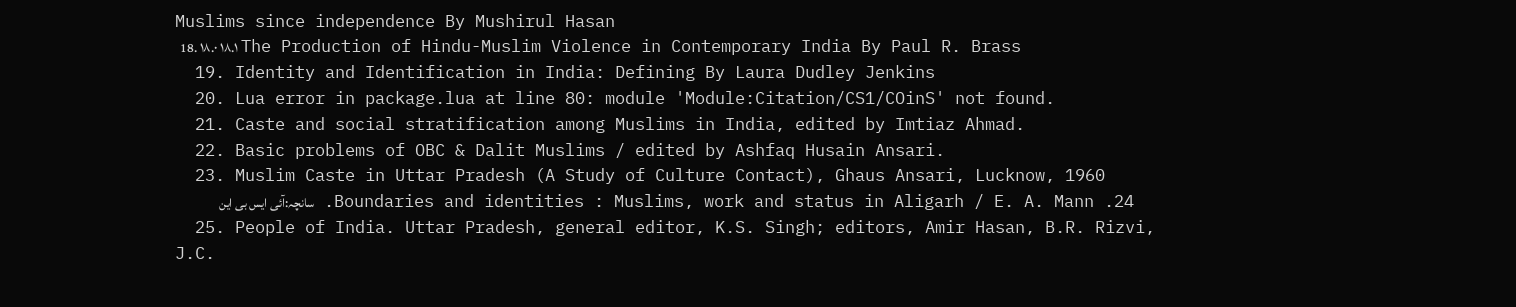Muslims since independence By Mushirul Hasan
  18. ۱۸.۰ ۱۸.۱ The Production of Hindu-Muslim Violence in Contemporary India By Paul R. Brass
  19. Identity and Identification in India: Defining By Laura Dudley Jenkins
  20. Lua error in package.lua at line 80: module 'Module:Citation/CS1/COinS' not found.
  21. Caste and social stratification among Muslims in India, edited by Imtiaz Ahmad.
  22. Basic problems of OBC & Dalit Muslims / edited by Ashfaq Husain Ansari.
  23. Muslim Caste in Uttar Pradesh (A Study of Culture Contact), Ghaus Ansari, Lucknow, 1960
  24. Boundaries and identities : Muslims, work and status in Aligarh / E. A. Mann. سانچہ:آئی ایس بی این
  25. People of India. Uttar Pradesh, general editor, K.S. Singh; editors, Amir Hasan, B.R. Rizvi, J.C.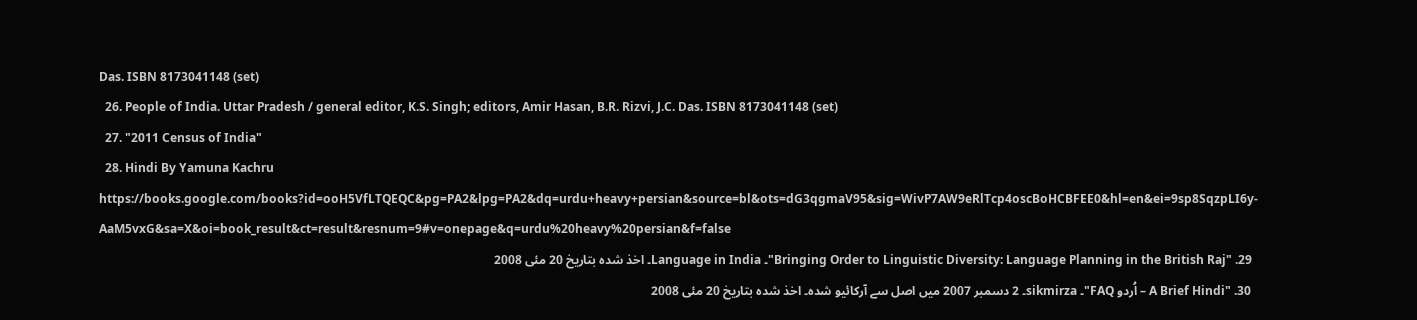Das. ISBN 8173041148 (set)
  26. People of India. Uttar Pradesh / general editor, K.S. Singh; editors, Amir Hasan, B.R. Rizvi, J.C. Das. ISBN 8173041148 (set)
  27. "2011 Census of India"
  28. Hindi By Yamuna Kachru https://books.google.com/books?id=ooH5VfLTQEQC&pg=PA2&lpg=PA2&dq=urdu+heavy+persian&source=bl&ots=dG3qgmaV95&sig=WivP7AW9eRlTcp4oscBoHCBFEE0&hl=en&ei=9sp8SqzpLI6y-AaM5vxG&sa=X&oi=book_result&ct=result&resnum=9#v=onepage&q=urdu%20heavy%20persian&f=false
  29. "Bringing Order to Linguistic Diversity: Language Planning in the British Raj"۔ Language in India۔ اخذ شدہ بتاریخ 20 مئی 2008
  30. "A Brief Hindi – اُردو FAQ"۔ sikmirza۔ 2 دسمبر 2007 میں اصل سے آرکائیو شدہ۔ اخذ شدہ بتاریخ 20 مئی 2008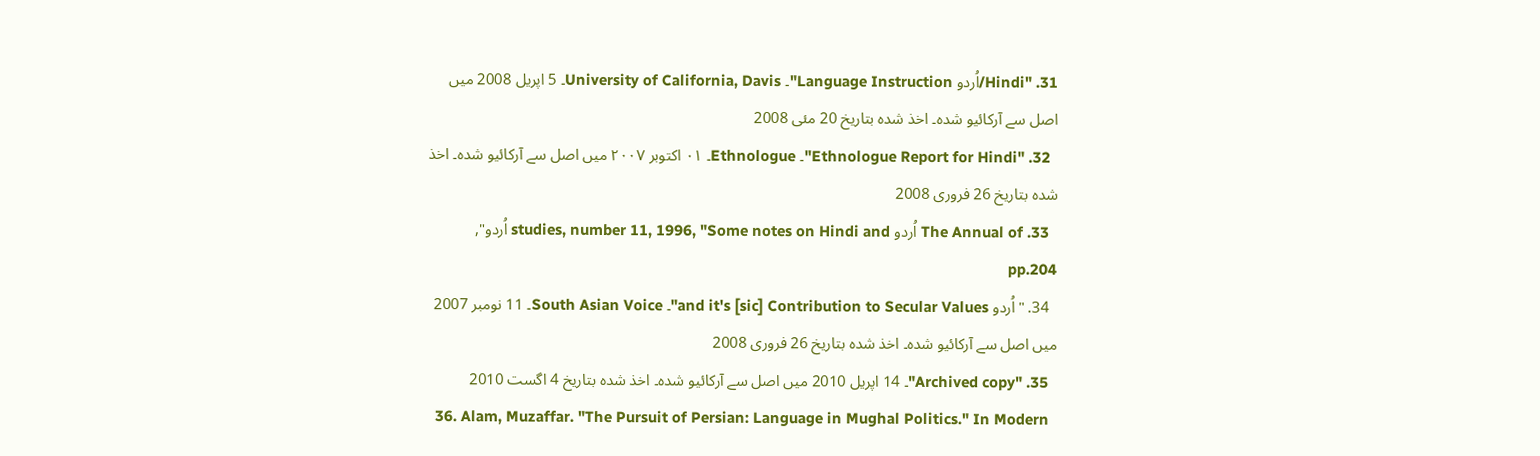31. "Hindi/اُردو Language Instruction"۔ University of California, Davis۔ 5 اپریل 2008 میں اصل سے آرکائیو شدہ۔ اخذ شدہ بتاریخ 20 مئی 2008
  32. "Ethnologue Report for Hindi"۔ Ethnologue۔ ۰۱ اکتوبر ۲۰۰۷ میں اصل سے آرکائیو شدہ۔ اخذ شدہ بتاریخ 26 فروری 2008
  33. The Annual of اُردو studies, number 11, 1996, "Some notes on Hindi and اُردو", pp.204
  34. "اُردو and it's [sic] Contribution to Secular Values"۔ South Asian Voice۔ 11 نومبر 2007 میں اصل سے آرکائیو شدہ۔ اخذ شدہ بتاریخ 26 فروری 2008
  35. "Archived copy"۔ 14 اپریل 2010 میں اصل سے آرکائیو شدہ۔ اخذ شدہ بتاریخ 4 اگست 2010
  36. Alam, Muzaffar. "The Pursuit of Persian: Language in Mughal Politics." In Modern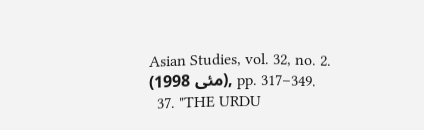Asian Studies, vol. 32, no. 2. (مئی 1998), pp. 317–349.
  37. "THE URDU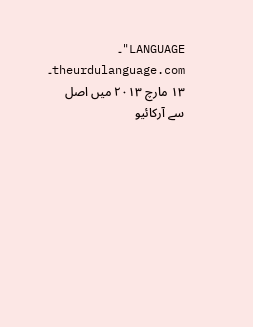LANGUAGE"۔ theurdulanguage.com۔ ۱۳ مارچ ۲۰۱۳ میں اصل سے آرکائیو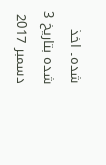شدہ۔ اخذ شدہ بتاریخ 3 دسمبر 2017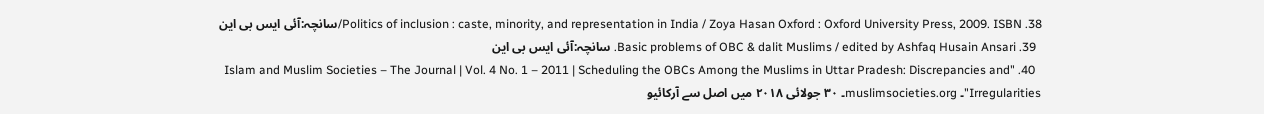38. Politics of inclusion : caste, minority, and representation in India / Zoya Hasan Oxford : Oxford University Press, 2009. ISBN/سانچہ:آئی ایس بی این
  39. Basic problems of OBC & dalit Muslims / edited by Ashfaq Husain Ansari. سانچہ:آئی ایس بی این
  40. "Islam and Muslim Societies – The Journal | Vol. 4 No. 1 – 2011 | Scheduling the OBCs Among the Muslims in Uttar Pradesh: Discrepancies and Irregularities"۔ muslimsocieties.org۔ ۳۰ جولائی ۲۰۱۸ میں اصل سے آرکائیو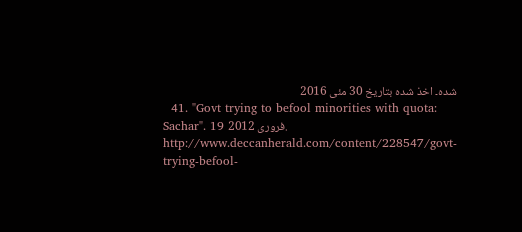شدہ۔ اخذ شدہ بتاریخ 30 مئی 2016
  41. "Govt trying to befool minorities with quota: Sachar". 19 فروری 2012. http://www.deccanherald.com/content/228547/govt-trying-befool-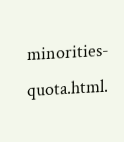minorities-quota.html.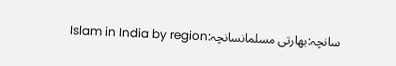سانچہ:بھارتی مسلمانسانچہ:Islam in India by region